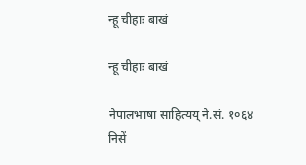न्हू चीहाः बाखं

न्हू चीहाः बाखं

नेपालभाषा साहित्यय् ने.सं. १०६४ निसें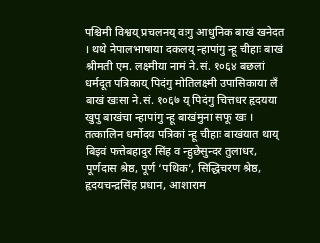पश्चिमी विश्वय् प्रचलनय् वःगु आधुनिक बाखं खनेदत । थथे नेपालभाषाया दकलय् न्हापांगु न्हू चीहाः बाखं श्रीमती एम. लक्ष्मीया नामं ने.सं. १०६४ बछलां धर्मदूत पत्रिकाय् पिदंगु मोतिलक्ष्मी उपासिकाया लँ बाखं खःसा ने.सं. १०६७ य् पिदंगु चित्तधर हृदयया खुपु बाखंचा न्हापांगु न्हू बाखंमुना सफू खः । तत्कालिन धर्मोदय पत्रिकां न्हू चीहाः बाखंयात थाय् बिइवं फत्तेबहादुर सिंह व न्हुछेसुन्दर तुलाधर, पूर्णदास श्रेष्ठ, पूर्ण ‘पथिक’, सिद्धिचरण श्रेष्ठ, हृदयचन्द्रसिंह प्रधान, आशाराम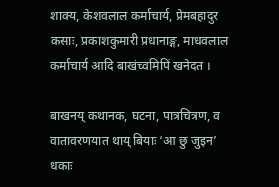शाक्य, केशवलाल कर्माचार्य, प्रेमबहादुर कसाः, प्रकाशकुमारी प्रधानाङ्ग, माधवलाल कर्माचार्य आदि बाखंच्वमिपिं खनेदत ।

बाखनय् कथानक, घटना, पात्रचित्रण, व वातावरणयात थाय् बियाः ‘आ छु जुइन’ धकाः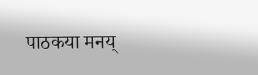पाठकया मनय्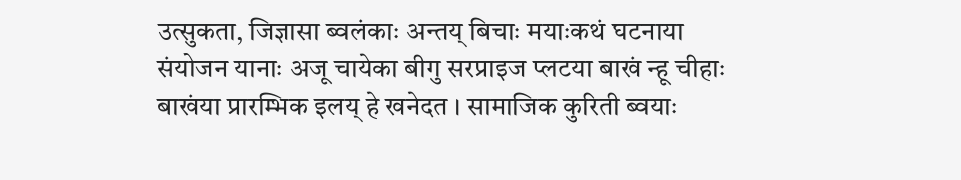उत्सुकता, जिज्ञासा ब्वलंकाः अन्तय् बिचाः मयाःकथं घटनाया संयोजन यानाः अजू चायेका बीगु सरप्राइज प्लटया बाखं न्हू चीहाः बाखंया प्रारम्भिक इलय् हे खनेदत । सामाजिक कुरिती ब्वयाः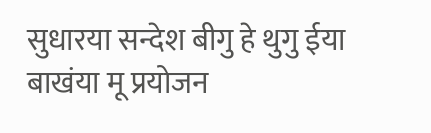सुधारया सन्देश बीगु हे थुगु ईया बाखंया मू प्रयोजन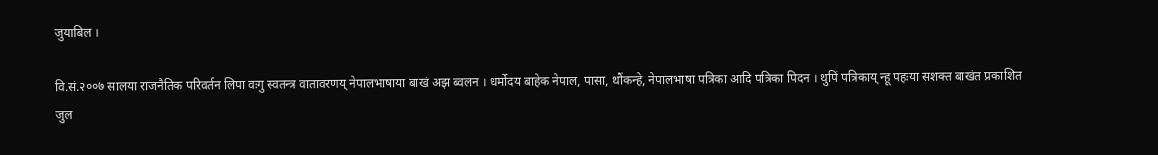जुयाबिल ।

वि.सं.२००७ सालया राजनैतिक परिवर्तन लिपा वःगु स्वतन्त्र वातावरणय् नेपालभाषाया बाखं अझ ब्वलन । धर्मोदय बाहेक नेपाल, पासा, थौंकन्हे, नेपालभाषा पत्रिका आदि पत्रिका पिदन । थुपिं पत्रिकाय् न्हू पहःया सशक्त बाखंत प्रकाशित जुल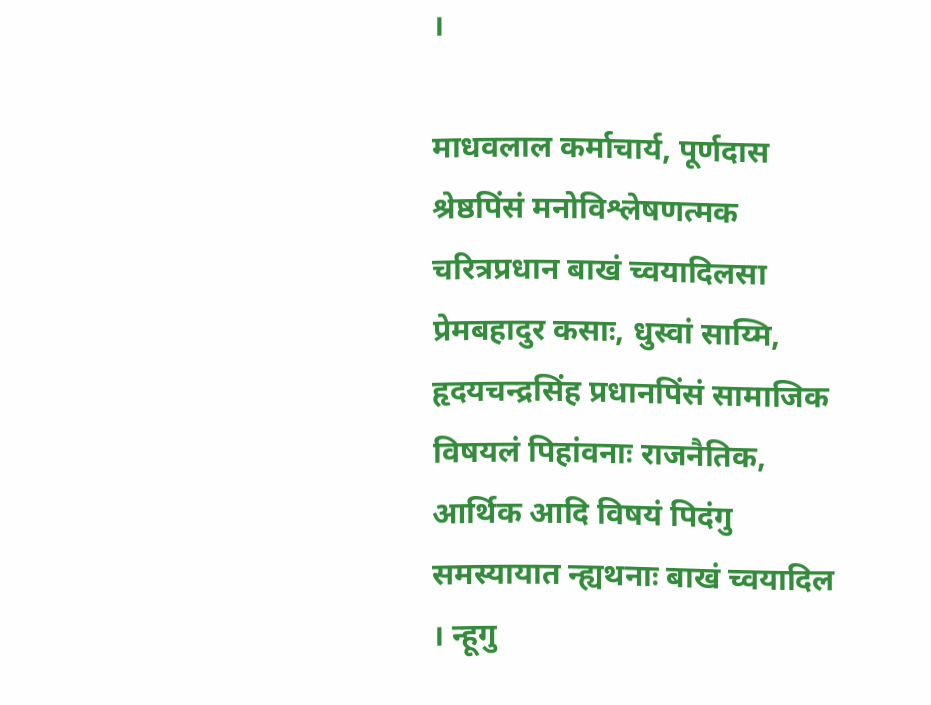।

माधवलाल कर्माचार्य, पूर्णदास श्रेष्ठपिंसं मनोविश्लेषणत्मक चरित्रप्रधान बाखं च्वयादिलसा प्रेमबहादुर कसाः, धुस्वां साय्मि, हृदयचन्द्रसिंह प्रधानपिंसं सामाजिक विषयलं पिहांवनाः राजनैतिक, आर्थिक आदि विषयं पिदंगु समस्यायात न्ह्यथनाः बाखं च्वयादिल । न्हूगु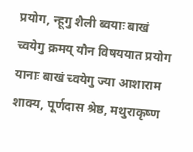प्रयोग, न्हूगु शैली ब्वयाः बाखं च्वयेगु क्रमय् यौन विषययात प्रयोग यानाः बाखं च्वयेगु ज्या आशाराम शाक्य, पूर्णदास श्रेष्ठ, मथुराकृष्ण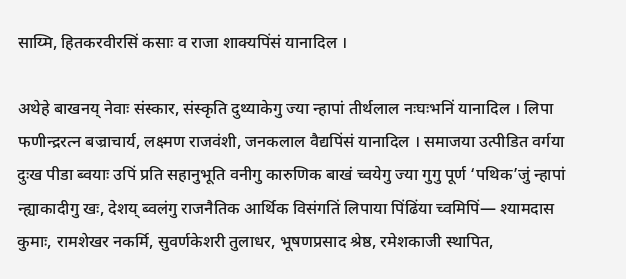साय्मि, हितकरवीरसिं कसाः व राजा शाक्यपिंसं यानादिल ।

अथेहे बाखनय् नेवाः संस्कार, संस्कृति दुथ्याकेगु ज्या न्हापां तीर्थलाल नःघःभनिं यानादिल । लिपा फणीन्द्ररत्न बज्राचार्य, लक्ष्मण राजवंशी, जनकलाल वैद्यपिंसं यानादिल । समाजया उत्पीडित वर्गया दुःख पीडा ब्वयाः उपिं प्रति सहानुभूति वनीगु कारुणिक बाखं च्वयेगु ज्या गुगु पूर्ण ‘पथिक’जुं न्हापां न्ह्याकादीगु खः, देशय् ब्वलंगु राजनैतिक आर्थिक विसंगतिं लिपाया पिंढिंया च्वमिपिं— श्यामदास कुमाः, रामशेखर नकर्मि, सुवर्णकेशरी तुलाधर, भूषणप्रसाद श्रेष्ठ, रमेशकाजी स्थापित,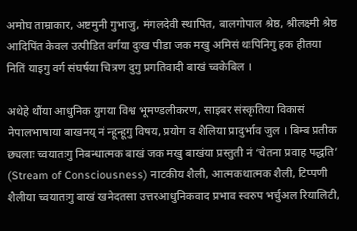अमोघ ताम्राकार, अष्टमुनी गुभाजु, मंगलदेवी स्थापित, बालगोपाल श्रेष्ठ, श्रीलक्ष्मी श्रेष्ठ आदिपिंत केवल उत्पीडित वर्गया दुःख पीडा जक मखु अमिसं थःपिनिगु हक हीतया नितिं याइगु वर्ग संघर्षया चित्रण दुगु प्रगतिवादी बाखं च्वकेबिल ।

अथेहे थौंया आधुनिक युगया विश्व भूमण्डलीकरण, साइबर संस्कृतिया विकासं नेपालभाषाया बाखनय् नं न्हून्हूगु विषय, प्रयोग व शैलिया प्रादुर्भाव जुल । बिम्ब प्रतीक छ्यलाः च्वयातःगु निबन्धात्मक बाखं जक मखु बाखंया प्रस्तुती नं ‘चेतना प्रवाह पद्धति’ (Stream of Consciousness) नाटकीय शैली, आत्मकथात्मक शैली, टिप्पणी शैलीया च्वयातःगु बाखं खनेदतसा उत्तरआधुनिकवाद प्रभाव स्वरुप भर्चुअल रियालिटी,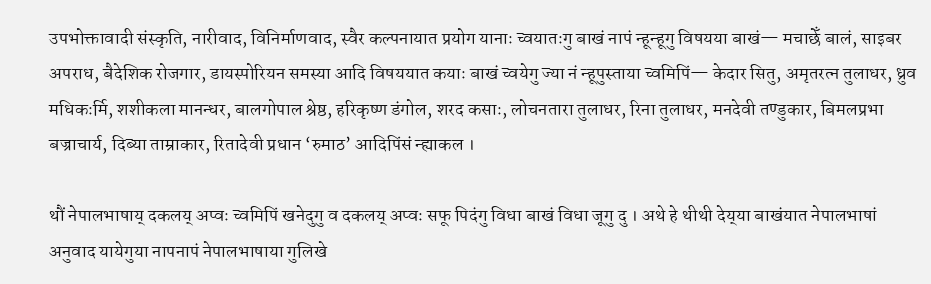उपभोक्तावादी संस्कृति, नारीवाद, विनिर्माणवाद, स्वैर कल्पनायात प्रयोग यानाः च्वयातःगु बाखं नापं न्हून्हूगु विषयया बाखं— मचाछेँ बालं, साइबर अपराध, बैदेशिक रोजगार, डायस्पोरियन समस्या आदि विषययात कयाः बाखं च्वयेगु ज्या नं न्हूपुस्ताया च्वमिपिं— केदार सितु, अमृतरत्न तुलाधर, ध्रुव मधिकःर्मि, शशीकला मानन्धर, बालगोपाल श्रेष्ठ, हरिकृष्ण डंगोल, शरद कसाः, लोचनतारा तुलाधर, रिना तुलाधर, मनदेवी तण्डुकार, बिमलप्रभा बज्राचार्य, दिब्या ताम्राकार, रितादेवी प्रधान ‘रुमाठ’ आदिपिंसं न्ह्याकल ।

थौं नेपालभाषाय् दकलय् अप्वः च्वमिपिं खनेदुगु व दकलय् अप्वः सफू पिदंगु विधा बाखं विधा जूगु दु । अथे हे थीथी देय्‌या बाखंयात नेपालभाषां अनुवाद यायेगुया नापनापं नेपालभाषाया गुलिखे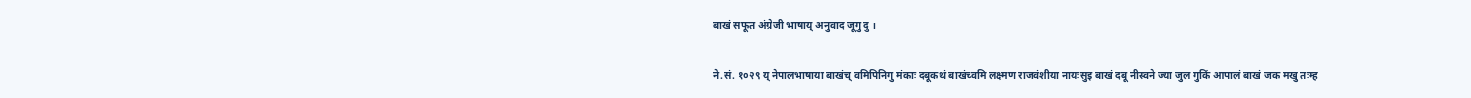बाखं सफूत अंग्रेजी भाषाय् अनुवाद जूगु दु ।

ने.सं. १०२९ य् नेपालभाषाया बाखंच् वमिपिनिगु मंकाः दबूकथं बाखंच्वमि लक्ष्मण राजवंशीया नायःसुइ बाखं दबू नीस्वने ज्या जुल गुकिं आपालं बाखं जक मखु तःम्ह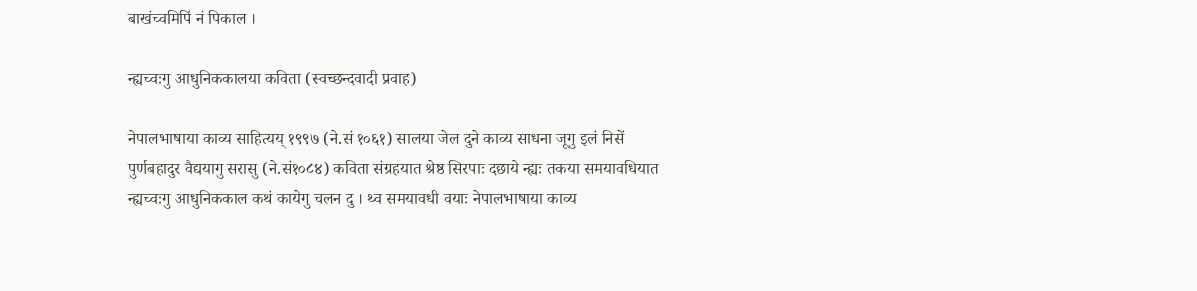बाखंच्वमिपिं नं पिकाल ।

न्ह्यच्वःगु आधुनिककालया कविता (स्वच्छन्दवादी प्रवाह)

नेपालभाषाया काव्य साहित्यय् १९९७ (ने.सं १०६१) सालया जेल दुने काव्य साधना जूगु इलं निसें पुर्णबहादुर वैद्ययागु सरासु (ने.सं१०८४) कविता संग्रहयात श्रेष्ठ सिरपाः दछाये न्ह्यः तकया समयावधियात न्ह्यच्वःगु आधुनिककाल कथं कायेगु चलन दु । थ्व समयावधी वयाः नेपालभाषाया काव्य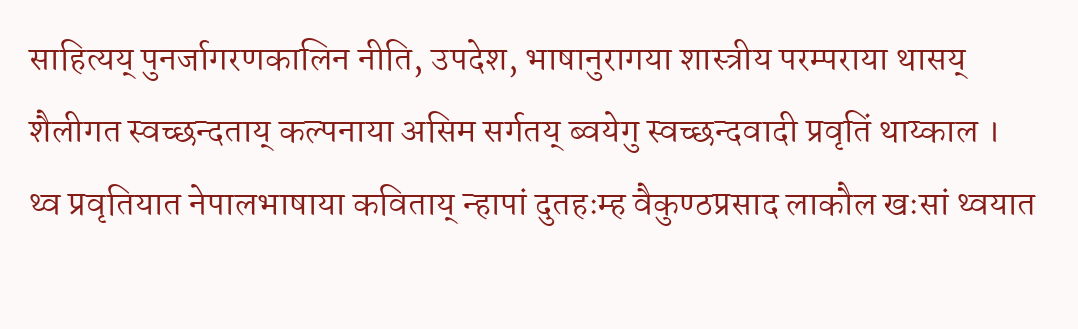साहित्यय् पुनर्जागरणकालिन नीति, उपदेश, भाषानुरागया शास्त्रीय परम्पराया थासय् शैलीगत स्वच्छन्दताय् कल्पनाया असिम सर्गतय् ब्वयेगु स्वच्छन्दवादी प्रवृतिं थाय्काल । थ्व प्रवृतियात नेपालभाषाया कविताय् न्हापां दुतहःम्ह वैकुण्ठप्रसाद लाकौल खःसां थ्वयात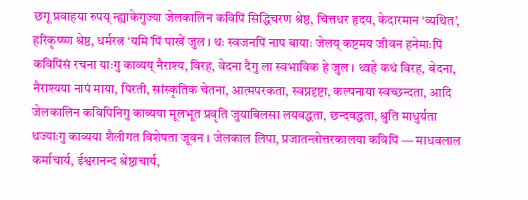छगू प्रवाहया रुपय् न्ह्याकेगुज्या जेलकालिन कविपिं सिद्धिचरण श्रेष्ठ, चित्तधर हृदय, केदारमान ‘व्यथित’, हरिकृष्ष्ण श्रेष्ठ, धर्मरत्न ‘यमि’पिं पाखें जुल । थः स्वजनपिं नाप बायाः जेलय् कष्टमय जीवन हनेमाःपिं कविपिंसं रचना याःगु काव्यय् नैराश्य, विरह, वेदना दैगु ला स्वभाविक हे जुल । थ्वहे कथं विरह, बेदना, नैराश्यया नापं माया, पिरती, सांस्कृतिक चेतना, आत्मपरकता, स्वप्नदृष्टा, कल्पनाया स्वच्छन्दता, आदि जेलकालिन कविपिनिगु काव्यया मूलभूत प्रवृति जुयाबिलसा लयवद्धता, छन्दवद्धता, श्रुति माधुर्यता थज्याःगु काव्यया शैलीगत विशेषता जूवन । जेलकाल लिपा, प्रजातन्त्रोत्तरकालया कविपिं — माधवलाल कर्माचार्य, ईश्वरानन्द श्रेष्ठाचार्य,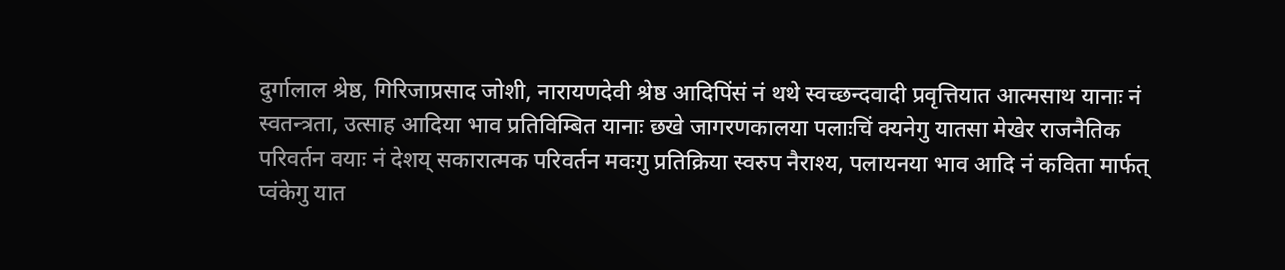दुर्गालाल श्रेष्ठ, गिरिजाप्रसाद जोशी, नारायणदेवी श्रेष्ठ आदिपिंसं नं थथे स्वच्छन्दवादी प्रवृत्तियात आत्मसाथ यानाः नं स्वतन्त्रता, उत्साह आदिया भाव प्रतिविम्बित यानाः छखे जागरणकालया पलाःचिं क्यनेगु यातसा मेखेर राजनैतिक परिवर्तन वयाः नं देशय् सकारात्मक परिवर्तन मवःगु प्रतिक्रिया स्वरुप नैराश्य, पलायनया भाव आदि नं कविता मार्फत् प्वंकेगु यात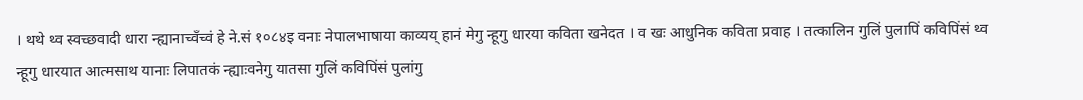। थथे थ्व स्वच्छवादी धारा न्ह्यानाच्वँच्वं हे ने.सं १०८४इ वनाः नेपालभाषाया काव्यय् हानं मेगु न्हूगु धारया कविता खनेदत । व खः आधुनिक कविता प्रवाह । तत्कालिन गुलिं पुलापिं कविपिंसं थ्व न्हूगु धारयात आत्मसाथ यानाः लिपातकं न्ह्याःवनेगु यातसा गुलिं कविपिंसं पुलांगु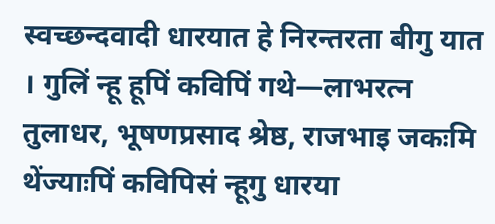स्वच्छन्दवादी धारयात हे निरन्तरता बीगु यात । गुलिं न्हू हूपिं कविपिं गथे—लाभरत्न तुलाधर, भूषणप्रसाद श्रेष्ठ, राजभाइ जकःमि थेंज्याःपिं कविपिसं न्हूगु धारया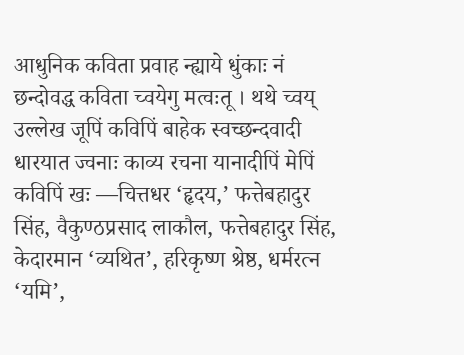आधुनिक कविता प्रवाह न्ह्याये धुंकाः नं छन्दोवद्ध कविता च्वयेगु मत्वःतू । थथे च्वय् उल्लेख जूपिं कविपिं बाहेक स्वच्छन्दवादी धारयात ज्वनाः काव्य रचना यानादीपिं मेपिं कविपिं खः —चित्तधर ‘हृदय,’ फत्तेबहादुर सिंह, वैकुण्ठप्रसाद लाकौल, फत्तेबहादुर सिंह, केदारमान ‘व्यथित’, हरिकृष्ण श्रेष्ठ, धर्मरत्न ‘यमि’,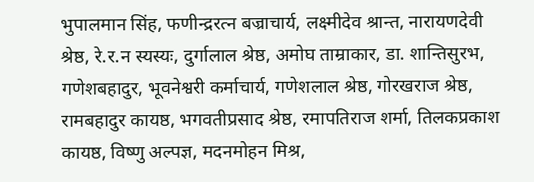भुपालमान सिंह, फणीन्द्ररत्न बज्राचार्य, लक्ष्मीदेव श्रान्त, नारायणदेवी श्रेष्ठ, रे.र.न स्यस्यः, दुर्गालाल श्रेष्ठ, अमोघ ताम्राकार, डा. शान्तिसुरभ, गणेशबहादुर, भूवनेश्वरी कर्माचार्य, गणेशलाल श्रेष्ठ, गोरखराज श्रेष्ठ, रामबहादुर कायष्ठ, भगवतीप्रसाद श्रेष्ठ, रमापतिराज शर्मा, तिलकप्रकाश कायष्ठ, विष्णु अल्पज्ञ, मदनमोहन मिश्र,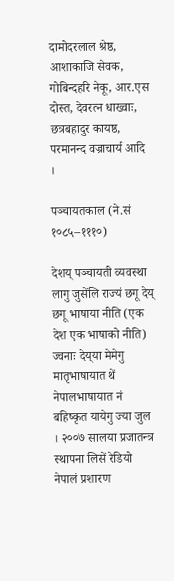दामोदरलाल श्रेष्ठ, आशाकाजि सेवक, गोबिन्दहरि नेकू, आर.एस दोस्त, देवरत्न धाख्वाः, छत्रबहादुर कायष्ठ, परमानन्द वज्राचार्य आदि ।

पञ्चायतकाल (ने.सं १०८५–१११०)

देशय् पञ्चायती व्यवस्था लागु जुसेंलि राज्यं छगू देय् छगू भाषाया नीति (एक देश एक भाषाको नीति) ज्वनाः देय्‌या मेमेगु मातृभाषायात थें नेपालभाषायात नं बहिष्कृत यायेगु ज्या जुल । २००७ सालया प्रजातन्त्र स्थापना लिसें रेडियो नेपालं प्रशारण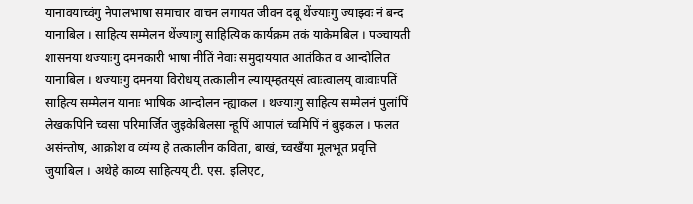यानावयाच्वंगु नेपालभाषा समाचार वाचन लगायत जीवन दबू थेंज्याःगु ज्याझ्वः नं बन्द यानाबिल । साहित्य सम्मेलन थेंज्याःगु साहित्यिक कार्यक्रम तकं याकेमबिल । पञ्चायती शासनया थज्याःगु दमनकारी भाषा नीतिं नेवाः समुदाययात आतंकित व आन्दोलित यानाबिल । थज्याःगु दमनया विरोधय् तत्कालीन ल्याय्‌म्हतय्‌सं त्वाःत्वालय् वाःवाःपतिं साहित्य सम्मेलन यानाः भाषिक आन्दोलन न्ह्याकल । थज्याःगु साहित्य सम्मेलनं पुलांपिं लेखकपिनि च्वसा परिमार्जित जुइकेबिलसा न्हूपिं आपालं च्वमिपिं नं बुइकल । फलत असंन्तोष, आक्रोश व व्यंग्य हे तत्कालीन कविता, बाखं, च्वखँया मूलभूत प्रवृत्ति जुयाबिल । अथेहे काव्य साहित्यय् टी. एस. इलिएट,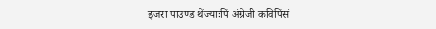इजरा पाउण्ड थेंज्याःपिं अंग्रेजी कविपिंसं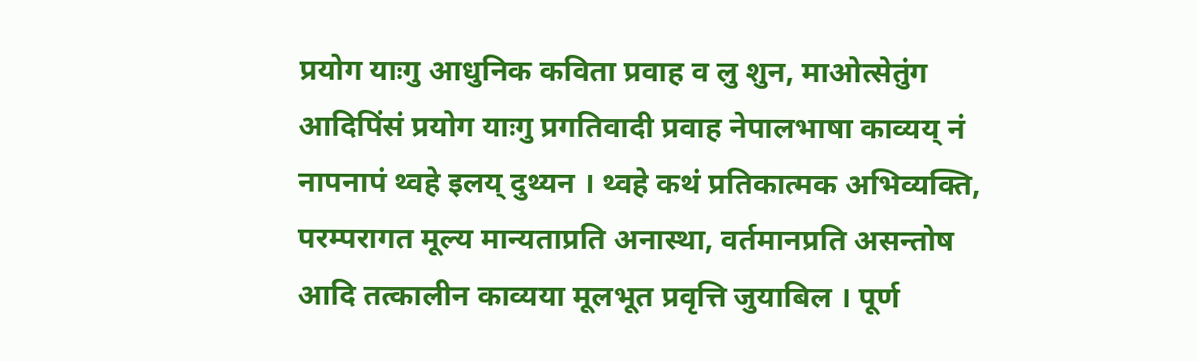प्रयोग याःगु आधुनिक कविता प्रवाह व लु शुन, माओत्सेतुंग आदिपिंसं प्रयोग याःगु प्रगतिवादी प्रवाह नेपालभाषा काव्यय् नं नापनापं थ्वहे इलय् दुथ्यन । थ्वहे कथं प्रतिकात्मक अभिव्यक्ति, परम्परागत मूल्य मान्यताप्रति अनास्था, वर्तमानप्रति असन्तोष आदि तत्कालीन काव्यया मूलभूत प्रवृत्ति जुयाबिल । पूर्ण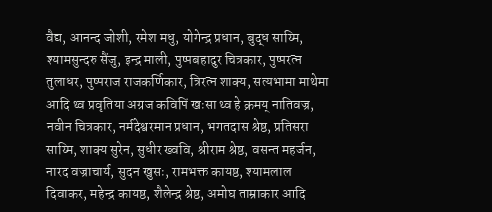वैद्य, आनन्द जोशी, रमेश मधु, योगेन्द्र प्रधान, बुद्ध साय्मि, श्यामसुन्दरु सैंजु, इन्द्र माली, पुष्पबहादुर चित्रकार, पुष्परत्न तुलाधर, पुष्पराज राजकर्णिकार, त्रिरत्न शाक्य, सत्यभामा माथेमा आदि थ्व प्रवृतिया अग्रज कविपिं खःसा थ्व हे क्रमय् नातिवज्र, नवीन चित्रकार, नर्मदेश्वरमान प्रधान, भगतदास श्रेष्ठ, प्रतिसरा साय्मि, शाक्य सुरेन, सुधीर ख्ववि, श्रीराम श्रेष्ठ, वसन्त महर्जन, नारद वज्राचार्य, सुदन खुसः, रामभक्त कायष्ठ, श्यामलाल दिवाकर, महेन्द्र कायष्ठ, शैलेन्द्र श्रेष्ठ, अमोघ ताम्राकार आदि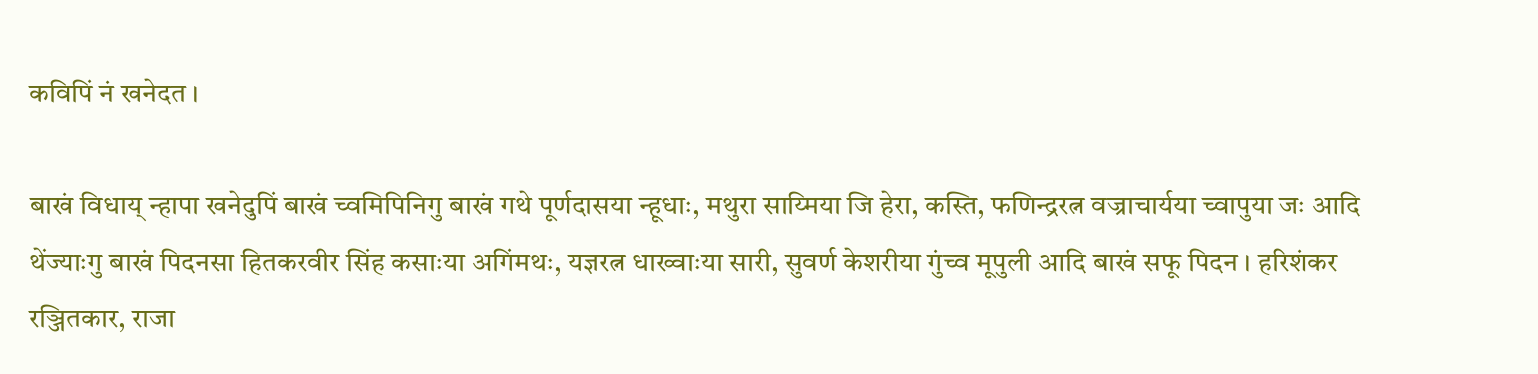कविपिं नं खनेदत ।

बाखं विधाय् न्हापा खनेदुपिं बाखं च्वमिपिनिगु बाखं गथे पूर्णदासया न्हूधाः, मथुरा साय्मिया जि हेरा, कस्ति, फणिन्द्ररत्न वज्राचार्यया च्वापुया जः आदि थेंज्याःगु बाखं पिदनसा हितकरवीर सिंह कसाःया अगिंमथः, यज्ञरत्न धाख्वाःया सारी, सुवर्ण केशरीया गुंच्व मूपुली आदि बाखं सफू पिदन । हरिशंकर रञ्जितकार, राजा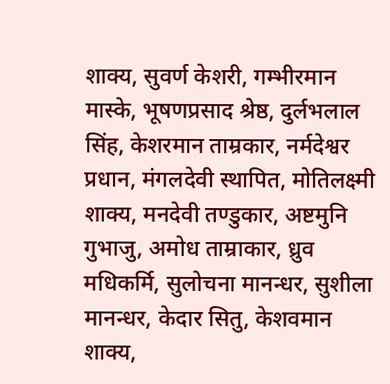शाक्य, सुवर्ण केशरी, गम्भीरमान मास्के, भूषणप्रसाद श्रेष्ठ, दुर्लभलाल सिंह, केशरमान ताम्रकार, नर्मदेश्वर प्रधान, मंगलदेवी स्थापित, मोतिलक्ष्मी शाक्य, मनदेवी तण्डुकार, अष्टमुनि गुभाजु, अमोध ताम्राकार, ध्रुव मधिकर्मि, सुलोचना मानन्धर, सुशीला मानन्धर, केदार सितु, केशवमान शाक्य,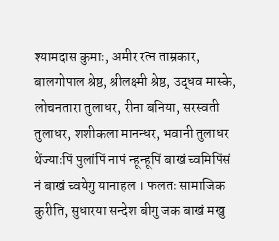श्यामदास कुमाः, अमीर रत्न ताम्रकार, बालगोपाल श्रेष्ठ, श्रीलक्ष्मी श्रेष्ठ, उद्धव मास्के, लोचनतारा तुलाधर, रीना बनिया, सरस्वती तुलाधर, शशीकला मानन्धर, भवानी तुलाधर थेंज्याःपिं पुलांपिं नापं न्हून्हूपिं बाखं च्वमिपिंसं नं बाखं च्वयेगु यानाहल । फलतः सामाजिक कुरीति, सुधारया सन्देश बीगु जक बाखं मखु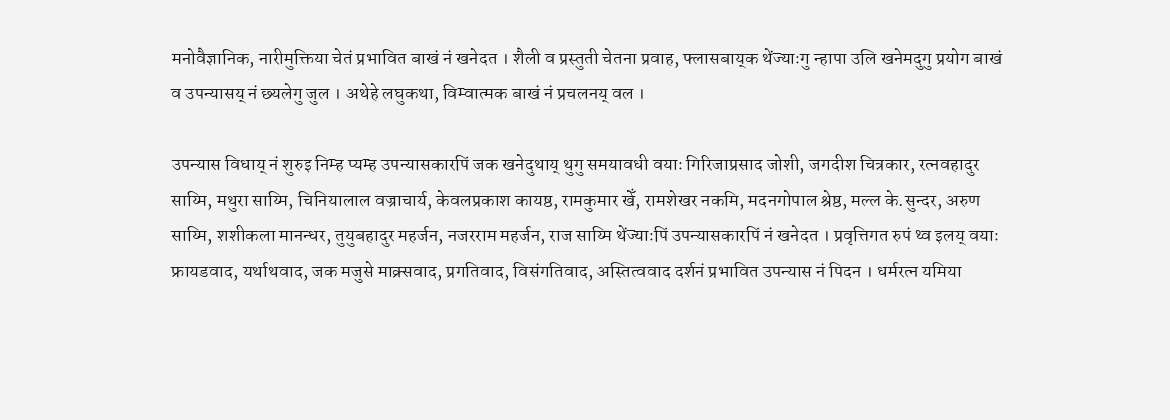मनोवैज्ञानिक, नारीमुक्तिया चेतं प्रभावित बाखं नं खनेदत । शैली व प्रस्तुती चेतना प्रवाह, फ्लासबाय्‌क थेंज्याःगु न्हापा उलि खनेमदुगु प्रयोग बाखं व उपन्यासय् नं छ्यलेगु जुल । अथेहे लघुकथा, विम्वात्मक बाखं नं प्रचलनय् वल ।

उपन्यास विधाय् नं शुरुइ निम्ह प्यम्ह उपन्यासकारपिं जक खनेदुथाय् थुगु समयावधी वयाः गिरिजाप्रसाद जोशी, जगदीश चित्रकार, रत्नवहादुर साय्मि, मथुरा साय्मि, चिनियालाल वज्राचार्य, केवलप्रकाश कायष्ठ, रामकुमार खेँ, रामशेखर नकमि, मदनगोपाल श्रेष्ठ, मल्ल के.सुन्दर, अरुण साय्मि, शशीकला मानन्धर, तुयुबहादुर महर्जन, नजरराम महर्जन, राज साय्मि थेंज्याःपिं उपन्यासकारपिं नं खनेदत । प्रवृत्तिगत रुपं थ्व इलय् वयाः फ्रायडवाद, यर्थाथवाद, जक मजुसे माक्र्सवाद, प्रगतिवाद, विसंगतिवाद, अस्तित्ववाद दर्शनं प्रभावित उपन्यास नं पिदन । धर्मरत्न यमिया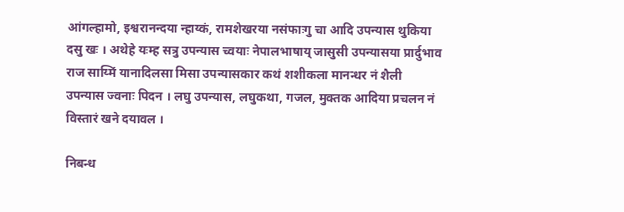आंगल्हामो, इश्वरानन्दया न्हाय्कं, रामशेखरया नसंफाःगु चा आदि उपन्यास थुकिया दसु खः । अथेहे यःम्ह सत्रु उपन्यास च्वयाः नेपालभाषाय् जासुसी उपन्यासया प्रार्दुभाव राज साय्मिं यानादिलसा मिसा उपन्यासकार कथं शशीकला मानन्धर नं शैली उपन्यास ज्वनाः पिदन । लघु उपन्यास, लघुकथा, गजल, मुक्तक आदिया प्रचलन नं विस्तारं खने दयावल ।

निबन्ध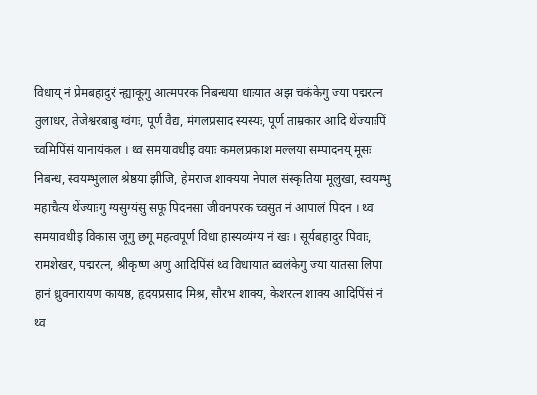विधाय् नं प्रेमबहादुरं न्ह्याकूगु आत्मपरक निबन्धया धाःयात अझ चकंकेगु ज्या पद्मरत्न तुलाधर, तेजेश्वरबाबु ग्वंगः, पूर्ण वैद्य, मंगलप्रसाद स्यस्यः, पूर्ण ताम्रकार आदि थेंज्याःपिं च्वमिपिंसं यानायंकल । थ्व समयावधीइ वयाः कमलप्रकाश मल्लया सम्पादनय् मूसः निबन्ध, स्वयम्भुलाल श्रेष्ठया झीजि, हेमराज शाक्यया नेपाल संस्कृतिया मूलुखा, स्वयम्भु महाचैत्य थेंज्याःगु ग्यसुग्यंसु सफू पिदनसा जीवनपरक च्वसुत नं आपालं पिदन । थ्व समयावधीइ विकास जूगु छगू महत्वपूर्ण विधा हास्यव्यंग्य नं खः । सूर्यबहादुर पिवाः, रामशेखर, पद्मरत्न, श्रीकृष्ण अणु आदिपिंसं थ्व विधायात ब्वलंकेगु ज्या यातसा लिपा हानं ध्रुवनारायण कायष्ठ, हृदयप्रसाद मिश्र, सौरभ शाक्य, केशरत्न शाक्य आदिपिंसं नं थ्व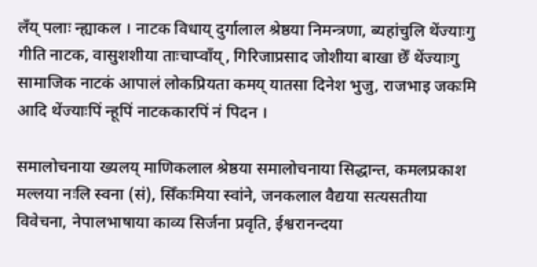लँय् पलाः न्ह्याकल । नाटक विधाय् दुर्गालाल श्रेष्ठया निमन्त्रणा, ब्यहांचुलि थेंज्याःगु गीति नाटक, वासुशशीया ताःचाप्वाँय्, गिरिजाप्रसाद जोशीया बाखा छेँ थेंज्याःगु सामाजिक नाटकं आपालं लोकप्रियता कमय् यातसा दिनेश भुजु, राजभाइ जकःमि आदि थेंज्याःपिं न्हूपिं नाटककारपिं नं पिदन ।

समालोचनाया ख्यलय् माणिकलाल श्रेष्ठया समालोचनाया सिद्धान्त, कमलप्रकाश मल्लया नःलि स्वना (सं), सिँकःमिया स्वांने, जनकलाल वैद्यया सत्यसतीया विवेचना, नेपालभाषाया काव्य सिर्जना प्रवृति, ईश्वरानन्दया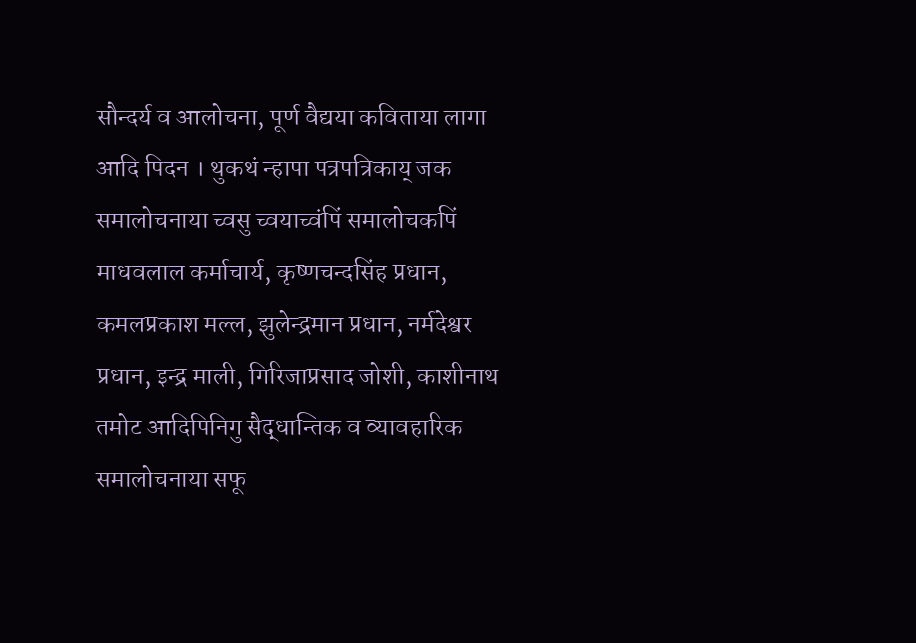सौन्दर्य व आलोचना, पूर्ण वैद्यया कविताया लागा आदि पिदन । थुकथं न्हापा पत्रपत्रिकाय् जक समालोचनाया च्वसु च्वयाच्वंपिं समालोचकपिं माधवलाल कर्माचार्य, कृष्णचन्दसिंह प्रधान, कमलप्रकाश मल्ल, झुलेन्द्रमान प्रधान, नर्मदेश्वर प्रधान, इन्द्र माली, गिरिजाप्रसाद जोशी, काशीनाथ तमोट आदिपिनिगु सैद्धान्तिक व व्यावहारिक समालोचनाया सफू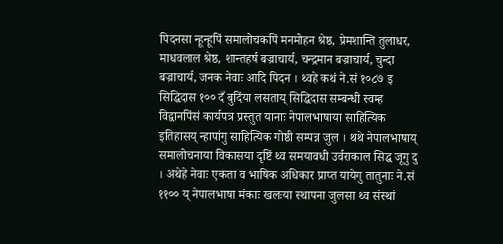पिदनसा न्हून्हूपिं समालोचकपिं मनमोहन श्रेष्ठ, प्रेमशान्ति तुलाधर, माधवलाल श्रेष्ठ, शान्तहर्ष बज्राचार्य, चन्द्रमान बज्राचार्य, चुन्दा बज्राचार्य, जनक नेवाः आदि पिदन । थ्वहे कथं ने.सं १०८७ इ सिद्धिदास १०० दँ बुदिंया लसताय् सिद्धिदास सम्बन्धी स्वम्ह विद्वानपिंसं कार्यपत्र प्रस्तुत यानाः नेपालभाषाया साहित्यिक इतिहासय् न्हापांगु साहित्यिक गोष्ठी सम्पन्न जुल । थथे नेपालभाषाय् समालोचनाया विकासया दृष्टिं थ्व समयावधी उर्वराकाल सिद्ध जूगु दु । अथेहे नेवाः एकता व भाषिक अधिकार प्राप्त यायेगु तातुनाः ने.सं ११०० य् नेपालभाषा मंकाः खलःया स्थापना जुलसा थ्व संस्थां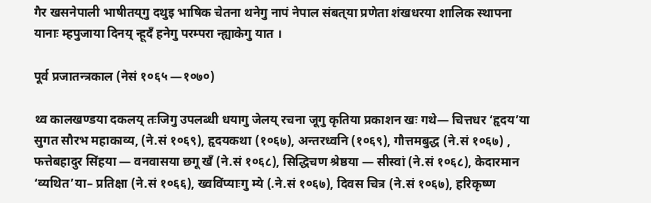गैर खसनेपाली भाषीतय्‌गु दथुइ भाषिक चेतना थनेगु नापं नेपाल संबत्‌या प्रणेता शंखधरया शालिक स्थापना यानाः म्हपुजाया दिनय् न्हूदँ हनेगु परम्परा न्ह्याकेगु यात ।

पूर्व प्रजातन्त्रकाल (नेसं १०६५ —१०७०)

थ्व कालखण्डया दकलय् तःजिगु उपलब्धी धयागु जेलय् रचना जूगु कृतिया प्रकाशन खः गथे— चित्तधर ‘हृदय’या सुगत सौरभ महाकाव्य, (ने.सं १०६९), हृदयकथा (१०६७), अन्तरध्वनि (१०६९), गौत्तमबुद्ध (ने.सं १०६७) , फत्तेबहादुर सिंहया — वनवासया छगू खँ (ने.सं १०६८), सिद्धिचण श्रेष्ठया — सीस्वां (ने.सं १०६८), केदारमान ‘व्यथित’या– प्रतिक्षा (ने.सं १०६६), ख्वविंप्याःगु म्ये (.ने.सं १०६७), दिवस चित्र (ने.सं १०६७), हरिकृष्ण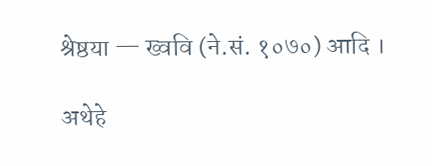श्रेष्ठया — ख्ववि (ने.सं. १०७०) आदि ।

अथेहे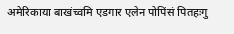अमेरिकाया बाखंच्वमि एडगार एलेन पोपिंसं पितहःगु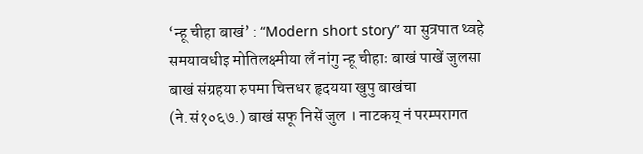‘न्हू चीहा बाखं’ : “Modern short story” या सुत्रपात थ्वहे समयावधीइ मोतिलक्ष्मीया लँ नांगु न्हू चीहाः बाखं पाखें जुलसा बाखं संग्रहया रुपमा चित्तधर हृदयया खुपु बाखंचा (ने.सं१०६७.) बाखं सफू निसें जुल । नाटकय् नं परम्परागत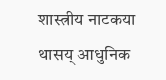शास्त्रीय नाटकया थासय् आधुनिक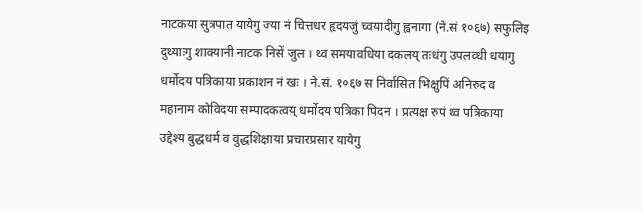नाटकया सुत्रपात यायेगु ज्या नं चित्तधर हृदयजुं च्वयादीगु ह्वनागा (ने.सं १०६७) सफुलिइ दुथ्याःगु शाक्यानी नाटक निसें जुल । थ्व समयावधिया दकलय् तःधंगु उपलव्धी धयागु धर्मोदय पत्रिकाया प्रकाशन नं खः । ने.सं. १०६७ स निर्वासित भिक्षुपिं अनिरुद व महानाम कोविदया सम्पादकत्वय् धर्मोदय पत्रिका पिदन । प्रत्यक्ष रुपं थ्व पत्रिकाया उद्देश्य बुद्धधर्म व वुद्धशिक्षाया प्रचारप्रसार यायेगु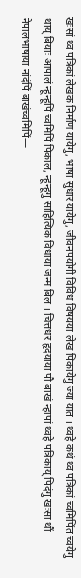खःसां थ्व पत्रिकां लेखक निर्माण यायेगु, भाषा सुधार यायेगु, जीवनपयोगी विविध विषयया लेख पिकायेगु ज्या यात । थ्वहे कथं थ्व पत्रिकां च्वमिपिंत च्वयेगु थाय् बियाः आपालं न्हून्हूपिं च्वमिपिं पिकाल, न्हून्हूगु साहित्यिक विधाया जन्म बिल । चित्तधर हृदयाया पौ बाखं न्हापां थ्वहे पत्रिकाय् पिदंगु खःसा थौं नेपालभाषाया नांदंपिं बाखंच्वमिपिं—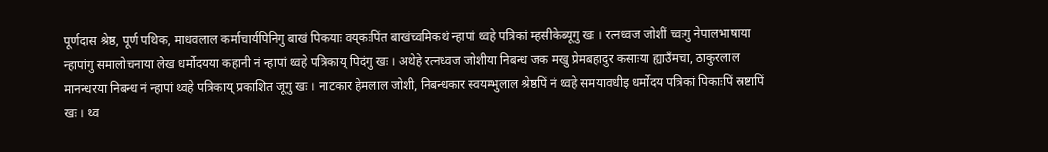पूर्णदास श्रेष्ठ, पूर्ण पथिक, माधवलाल कर्माचार्यपिनिगु बाखं पिकयाः वय्‌कःपिंत बाखंच्वमिकथं न्हापां थ्वहे पत्रिकां म्हसीकेब्यूगु खः । रत्नध्वज जोशीं च्वःगु नेपालभाषाया न्हापांगु समालोचनाया लेख धर्मोदयया कहानी नं न्हापां थ्वहे पत्रिकाय् पिदंगु खः । अथेहे रत्नध्वज जोशीया निबन्ध जक मखु प्रेमबहादुर कसाःया ह्याउँमचा, ठाकुरलाल मानन्धरया निबन्ध नं न्हापां थ्वहे पत्रिकाय् प्रकाशित जूगु खः । नाटकार हेमलाल जोशी, निबन्धकार स्वयम्भुलाल श्रेष्ठपिं नं थ्वहे समयावधीइ धर्मोदय पत्रिकां पिकाःपिं स्रष्टापिं खः । थ्व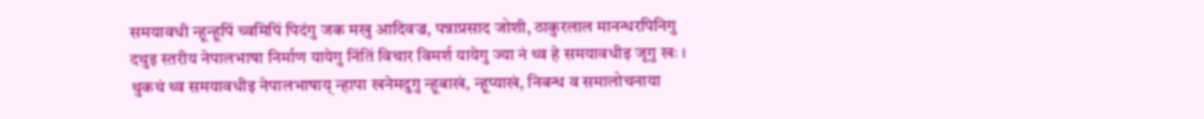समयावधी न्हून्हूपिं च्वमिपिं पिदंगु जक मखु आदिवज्र, पन्नाप्रसाद जोशी, ठाकुरलाल मानन्धरपिनिगु दथुइ स्तरीय नेपालभाषा निर्माण यायेगु निंतिं विचार विमर्श यायेगु ज्या नं थ्व हे समयावधीइ जूगु खः । थुकथं थ्व समयावधीइ नेपालभाषाय् न्हापा खनेमदुगु न्हूबाखं, न्हूप्याखं, निबन्ध व समालोचनाया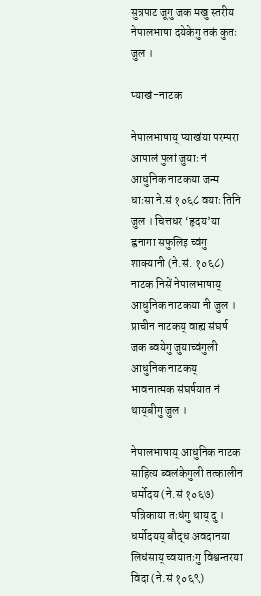सुत्रपाट जूगु जक मखु स्तरीय नेपालभाषा दयेकेगु तकं कुतः जुल ।

प्याखं-नाटक

नेपालभाषाय् प्याखंया परम्परा आपालं पुलां जुयाः नं आधुनिक नाटकया जन्म धाःसा ने.सं १०६८ वयाः तिनि जुल । चित्तधर ‘हृदय’या ह्वनागा सफुलिइ च्वंगु शाक्यानी (ने.सं. १०६८) नाटक निसें नेपालभाषाय् आधुनिक नाटकया नी जुल । प्राचीन नाटकय् वाह्य संघर्ष जक ब्वयेगु जुयाच्वंगुली आधुनिक नाटकय् भावनात्मक संघर्षयात नं थाय्‌बीगु जुल ।

नेपालभाषाय् आधुनिक नाटक साहित्य ब्वलंकेगुली तत्कालीन धर्मोदय (ने.सं १०६७) पत्रिकाया तःधंगु थाय् दु । धर्मोदयय् बौद्ध अवदानया लिधंसाय् च्वयातःगु विश्वन्तरया विदा (ने.सं १०६९)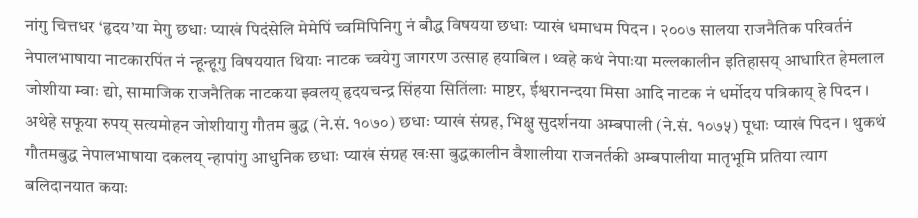नांगु चित्तधर ‘हृदय’या मेगु छधाः प्याखं पिदंसेलि मेमेपिं च्वमिपिनिगु नं बौद्ध विषयया छधाः प्याखं धमाधम पिदन । २००७ सालया राजनैतिक परिवर्तनं नेपालभाषाया नाटकारपिंत नं न्हून्हूगु विषययात थियाः नाटक च्वयेगु जागरण उत्साह हयाबिल । थ्वहे कथं नेपाःया मल्लकालीन इतिहासय् आधारित हेमलाल जोशीया म्वाः द्यो, सामाजिक राजनैतिक नाटकया झ्वलय् हृदयचन्द्र सिंहया सितिंलाः माष्टर, ईश्वरानन्दया मिसा आदि नाटक नं धर्मोदय पत्रिकाय् हे पिदन । अथेहे सफूया रुपय् सत्यमोहन जोशीयागु गौतम बुद्ध (ने.सं. १०७०) छधाः प्याखं संग्रह, भिक्षु सुदर्शनया अम्बपाली (ने.सं. १०७५) पूधाः प्याखं पिदन । थुकथं गौतमबुद्ध नेपालभाषाया दकलय् न्हापांगु आधुनिक छधाः प्याखं संग्रह खःसा बुद्धकालीन वैशालीया राजनर्तकी अम्बपालीया मातृभूमि प्रतिया त्याग बलिदानयात कयाः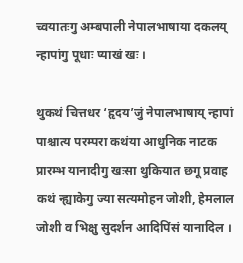च्वयातःगु अम्बपाली नेपालभाषाया दकलय् न्हापांगु पूधाः प्याखं खः ।

थुकथं चित्तधर ‘हृदय’जुं नेपालभाषाय् न्हापां पाश्चात्य परम्परा कथंया आधुनिक नाटक प्रारम्भ यानादीगु खःसा थुकियात छगू प्रवाह कथं न्ह्याकेगु ज्या सत्यमोहन जोशी, हेमलाल जोशी व भिक्षु सुदर्शन आदिपिंसं यानादिल ।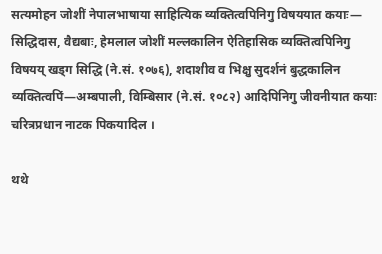सत्यमोहन जोशीं नेपालभाषाया साहित्यिक व्यक्तित्वपिनिगु विषययात कयाः— सिद्धिदास, वैद्यबाः, हेमलाल जोशीं मल्लकालिन ऐतिहासिक व्यक्तित्वपिनिगु विषयय् खड्ग सिद्धि (ने.सं. १०७६), शदाशीव व भिक्षु सुदर्शनं बुद्धकालिन व्यक्तित्वपिं—अम्बपाली, विम्बिसार (ने.सं. १०८२) आदिपिनिगु जीवनीयात कयाः चरित्रप्रधान नाटक पिकयादिल ।

थथे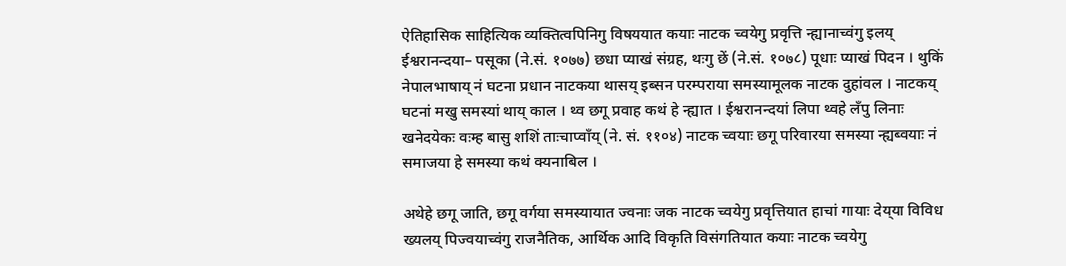ऐतिहासिक साहित्यिक व्यक्तित्वपिनिगु विषययात कयाः नाटक च्वयेगु प्रवृत्ति न्ह्यानाच्वंगु इलय् ईश्वरानन्दया– पसूका (ने.सं. १०७७) छधा प्याखं संग्रह, थःगु छें (ने.सं. १०७८) पूधाः प्याखं पिदन । थुकिं नेपालभाषाय् नं घटना प्रधान नाटकया थासय् इब्सन परम्पराया समस्यामूलक नाटक दुहांवल । नाटकय् घटनां मखु समस्यां थाय् काल । थ्व छगू प्रवाह कथं हे न्ह्यात । ईश्वरानन्दयां लिपा थ्वहे लँपु लिनाः खनेदयेकः वःम्ह बासु शशिं ताःचाप्वाँय् (ने. सं. ११०४) नाटक च्वयाः छगू परिवारया समस्या न्ह्यब्वयाः नं समाजया हे समस्या कथं क्यनाबिल ।

अथेहे छगू जाति, छगू वर्गया समस्यायात ज्वनाः जक नाटक च्वयेगु प्रवृत्तियात हाचां गायाः देय्‌या विविध ख्यलय् पिज्वयाच्वंगु राजनैतिक, आर्थिक आदि विकृति विसंगतियात कयाः नाटक च्वयेगु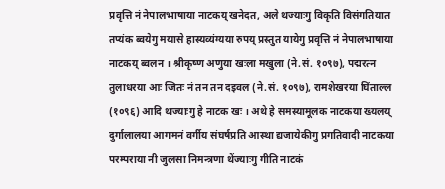प्रवृत्ति नं नेपालभाषाया नाटकय् खनेदत, अले थज्याःगु विकृति विसंगतियात तप्यंक ब्वयेगु मयासे हास्यव्यंग्यया रुपय् प्रस्तुत यायेगु प्रवृत्ति नं नेपालभाषाया नाटकय् ब्वलन । श्रीकृष्ण अणुया खःला मखुला (ने.सं. १०९७), पद्मरत्न तुलाधरया आः जितः नं तन तन दइवल (ने.सं. १०९७), रामशेखरया घिंताल्ल (१०९६) आदि थज्याःगु हे नाटक खः । अथे हे समस्यामूलक नाटकया ख्यलय् दुर्गालालया आगमनं वर्गीय संघर्षप्रति आस्था द्यजायेकीगु प्रगतिवादी नाटकया परम्पराया नी जुलसा निमन्त्रणा थेंज्याःगु गीति नाटकं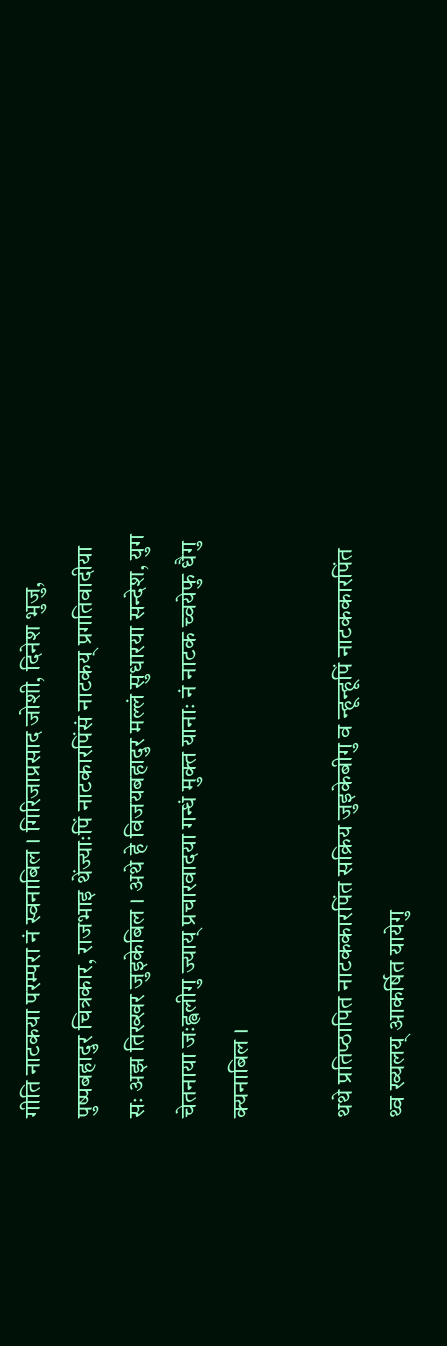गीति नाटकया परम्परा नं स्वनाबिल । गिरिजाप्रसाद जोशी, दिनेश भुजु, पुष्पबहादुर चित्रकार, राजभाइ थेंज्याःपिं नाटकारपिंसं नाटकय् प्रगतिवादीया सः अझ तिख्खर जुइकेबिल । अथे हे विजयबहादुर मल्लं सुधारया सन्देश, युग चेतनाया जःह्वलीगु ज्याय् प्रचारवादया गन्धं मुक्त यानाः नं नाटक च्वयेफु धैगु क्यनाबिल ।

थथे प्रतिप्ठापित नाटककारपिंत सक्रिय जुइकेबीगु व न्हून्हूपिं नाटककारपिंत थ्व ख्यलय् आकर्षित यायेगु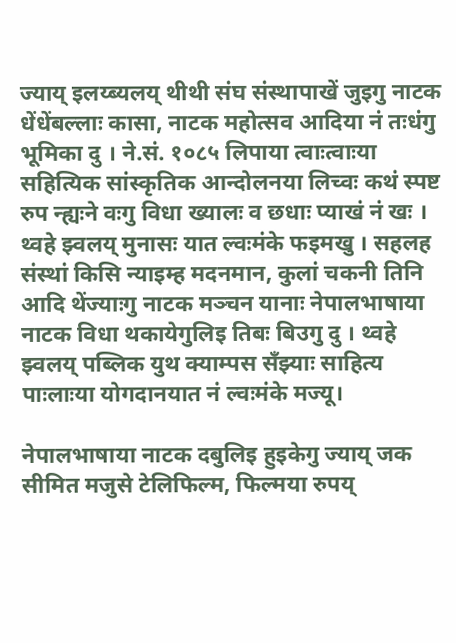ज्याय् इलय्ब्यलय् थीथी संघ संस्थापाखें जुइगु नाटक धेंधेंबल्लाः कासा, नाटक महोत्सव आदिया नं तःधंगु भूमिका दु । ने.सं. १०८५ लिपाया त्वाःत्वाःया सहित्यिक सांस्कृतिक आन्दोलनया लिच्वः कथं स्पष्ट रुप न्ह्यःने वःगु विधा ख्यालः व छधाः प्याखं नं खः । थ्वहे झ्वलय् मुनासः यात ल्वःमंके फइमखु । सहलह संस्थां किसि न्याइम्ह मदनमान, कुलां चकनी तिनि आदि थेंज्याःगु नाटक मञ्चन यानाः नेपालभाषाया नाटक विधा थकायेगुलिइ तिबः बिउगु दु । थ्वहे झ्वलय् पब्लिक युथ क्याम्पस सँझ्याः साहित्य पाःलाःया योगदानयात नं ल्वःमंके मज्यू।

नेपालभाषाया नाटक दबुलिइ हुइकेगु ज्याय् जक सीमित मजुसे टेलिफिल्म, फिल्मया रुपय्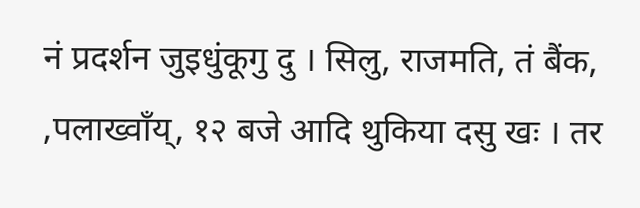नं प्रदर्शन जुइधुंकूगु दु । सिलु, राजमति, तं बैंक, ,पलाख्वाँय्, १२ बजे आदि थुकिया दसु खः । तर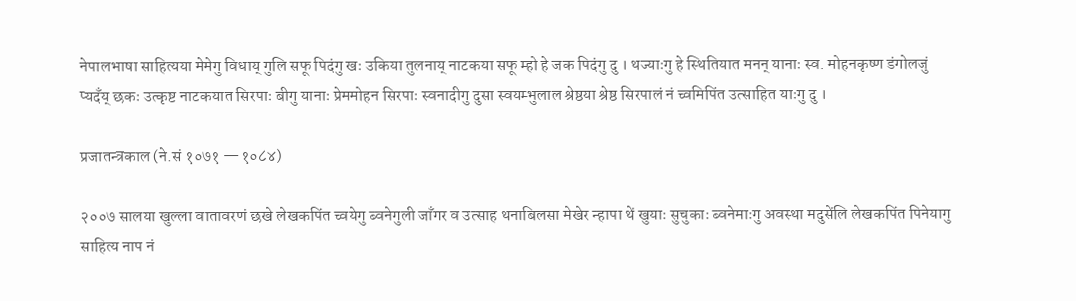नेपालभाषा साहित्यया मेमेगु विधाय् गुलि सफू पिदंगु खः उकिया तुलनाय् नाटकया सफू म्हो हे जक पिदंगु दु । थज्याःगु हे स्थितियात मनन् यानाः स्व. मोहनकृष्ण डंगोलजुं प्यदँय् छकः उत्कृष्ट नाटकयात सिरपाः बीगु यानाः प्रेममोहन सिरपाः स्वनादीगु दुसा स्वयम्भुलाल श्रेष्ठया श्रेष्ठ सिरपालं नं च्वमिपिंत उत्साहित याःगु दु ।

प्रजातन्त्रकाल (ने.सं १०७१ —१०८४)

२००७ सालया खुल्ला वातावरणं छखे लेखकपिंत च्वयेगु ब्वनेगुली जाँगर व उत्साह थनाबिलसा मेखेर न्हापा थें खुयाः सुचुकाः ब्वनेमाःगु अवस्था मदुसेंलि लेखकपिंत पिनेयागु साहित्य नाप नं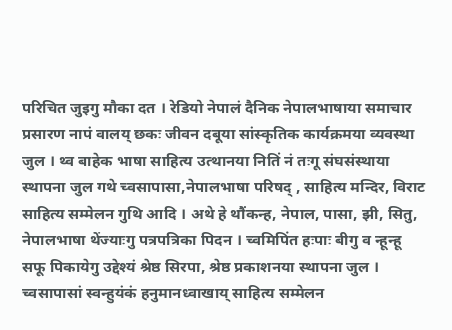परिचित जुइगु मौका दत । रेडियो नेपालं दैनिक नेपालभाषाया समाचार प्रसारण नापं वालय् छकः जीवन दबूया सांस्कृतिक कार्यक्रमया व्यवस्था जुल । थ्व बाहेक भाषा साहित्य उत्थानया नितिं नं तःगू संघसंस्थाया स्थापना जुल गथे च्वसापासा,नेपालभाषा परिषद् , साहित्य मन्दिर, विराट साहित्य सम्मेलन गुथि आदि । अथे हे थौंकन्ह, नेपाल, पासा, झी, सितु, नेपालभाषा थेंज्याःगु पत्रपत्रिका पिदन । च्वमिपिंत हःपाः बीगु व न्हून्हू सफू पिकायेगु उद्देश्यं श्रेष्ठ सिरपा, श्रेष्ठ प्रकाशनया स्थापना जुल । च्वसापासां स्वन्हुयंकं हनुमानध्वाखाय् साहित्य सम्मेलन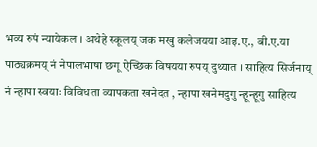भव्य रुपं न्यायेकल । अथेहे स्कूलय् जक मखु कलेजयया आइ.ए., बी.ए.या पाठ्यक्रमय् नं नेपालभाषा छगू ऐच्छिक विषयया रुपय् दुथ्यात । साहित्य सिर्जनाय् नं न्हापा स्वयाः विविधता व्यापकता खनेदत , न्हापा खनेमदुगु न्हून्हूगु साहित्य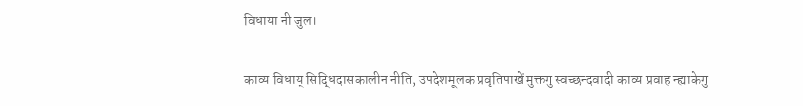विधाया नी जुल।

काव्य विधाय् सिद्धिदासकालीन नीति, उपदेशमूलक प्रवृतिपाखें मुक्तगु स्वच्छन्दवादी काव्य प्रवाह न्ह्याकेगु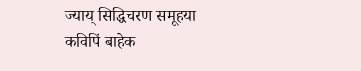ज्याय् सिद्धिचरण समूहया कविपिं बाहेक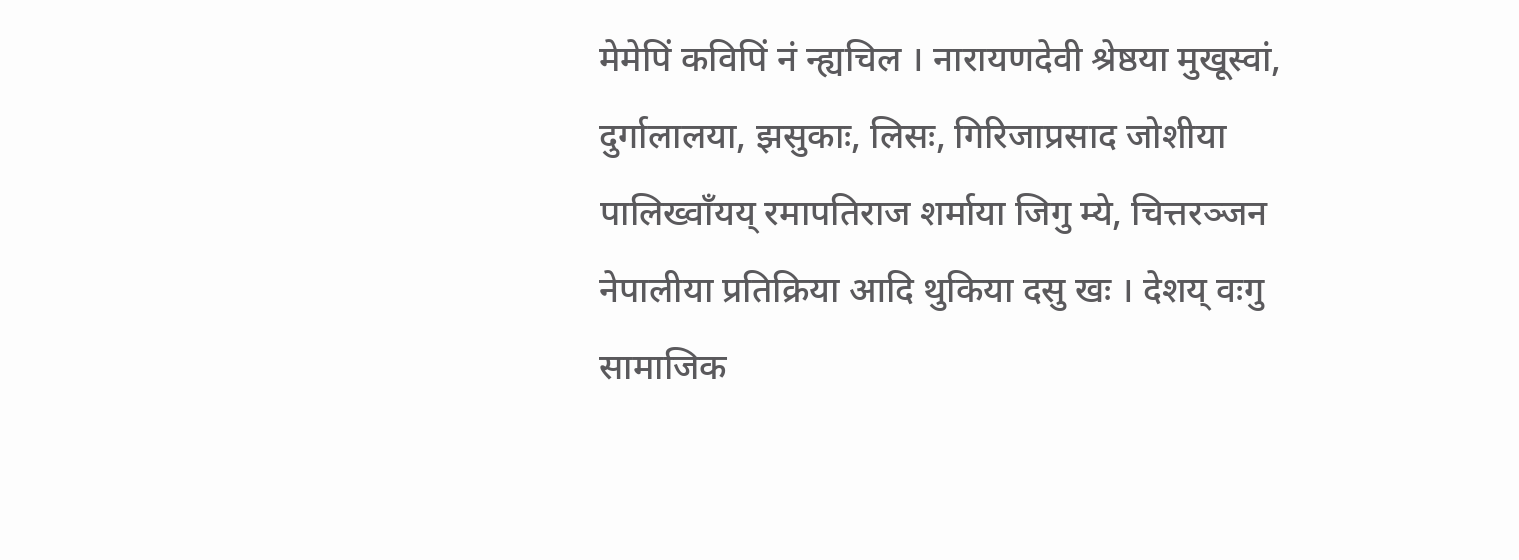मेमेपिं कविपिं नं न्ह्यचिल । नारायणदेवी श्रेष्ठया मुखूस्वां, दुर्गालालया, झसुकाः, लिसः, गिरिजाप्रसाद जोशीया पालिख्वाँयय् रमापतिराज शर्माया जिगु म्ये, चित्तरञ्जन नेपालीया प्रतिक्रिया आदि थुकिया दसु खः । देशय् वःगु सामाजिक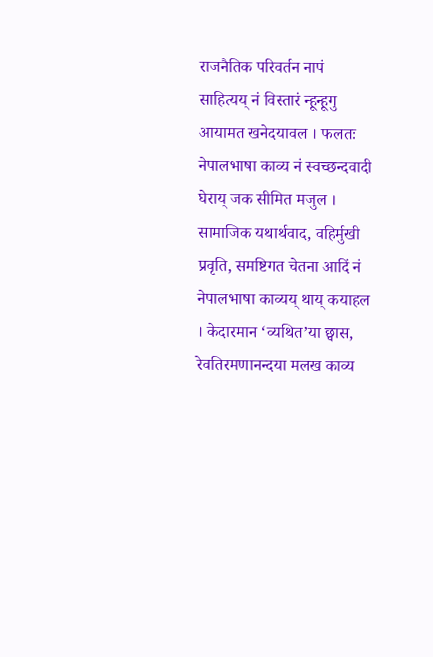राजनैतिक परिवर्तन नापं साहित्यय् नं विस्तारं न्हून्हूगु आयामत खनेदयावल । फलतः नेपालभाषा काव्य नं स्वच्छन्दवादी घेराय् जक सीमित मजुल । सामाजिक यथार्थवाद, वहिर्मुखी प्रवृति, समष्टिगत चेतना आदिं नं नेपालभाषा काव्यय् थाय् कयाहल । केदारमान ‘व्यथित’या छ्वास, रेवतिरमणानन्दया मलख काव्य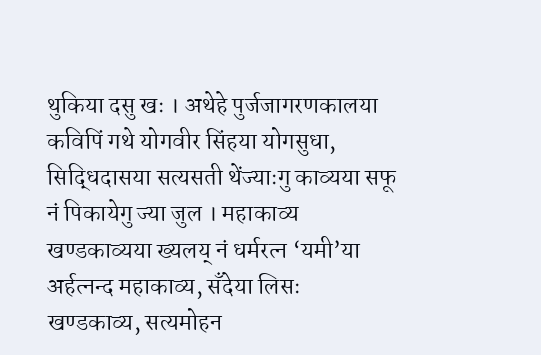थुकिया दसु खः । अथेहे पुर्जजागरणकालया कविपिं गथे योगवीर सिंहया योगसुधा, सिद्धिदासया सत्यसती थेंज्याःगु काव्यया सफू नं पिकायेगु ज्या जुल । महाकाव्य खण्डकाव्यया ख्यलय् नं धर्मरत्न ‘यमी’या अर्हत्नन्द महाकाव्य, सँदेया लिसः खण्डकाव्य, सत्यमोहन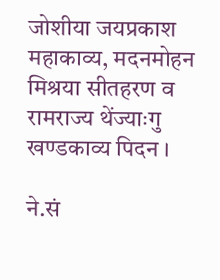जोशीया जयप्रकाश महाकाव्य, मदनमोहन मिश्रया सीतहरण व रामराज्य थेंज्याःगु खण्डकाव्य पिदन ।

ने.सं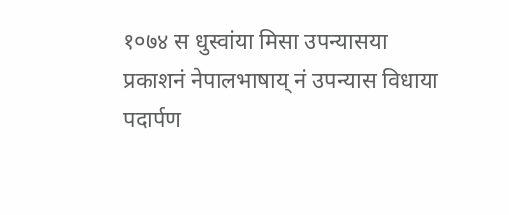१०७४ स धुस्वांया मिसा उपन्यासया प्रकाशनं नेपालभाषाय् नं उपन्यास विधाया पदार्पण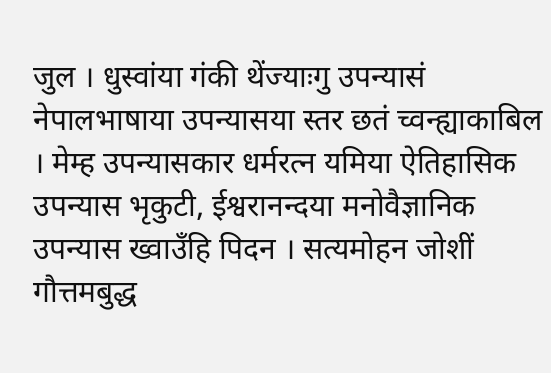जुल । धुस्वांया गंकी थेंज्याःगु उपन्यासं नेपालभाषाया उपन्यासया स्तर छतं च्वन्ह्याकाबिल । मेम्ह उपन्यासकार धर्मरत्न यमिया ऐतिहासिक उपन्यास भृकुटी, ईश्वरानन्दया मनोवैज्ञानिक उपन्यास ख्वाउँहि पिदन । सत्यमोहन जोशीं गौत्तमबुद्ध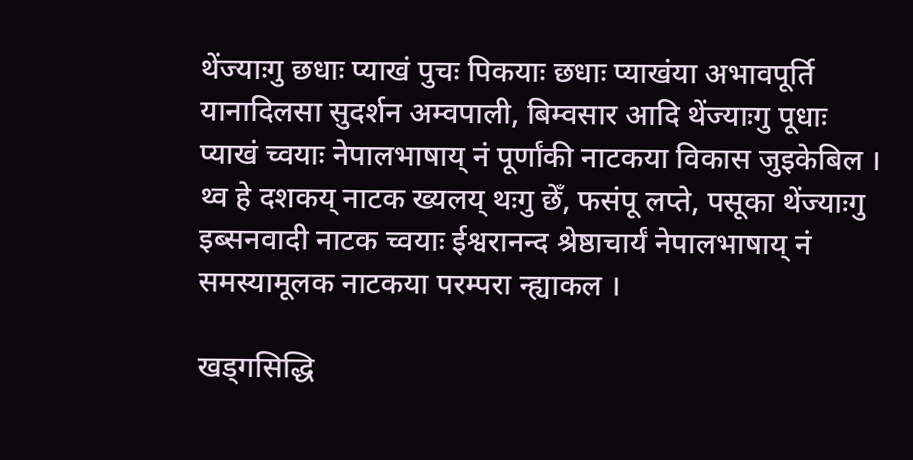थेंज्याःगु छधाः प्याखं पुचः पिकयाः छधाः प्याखंया अभावपूर्ति यानादिलसा सुदर्शन अम्वपाली, बिम्वसार आदि थेंज्याःगु पूधाः प्याखं च्वयाः नेपालभाषाय् नं पूर्णांकी नाटकया विकास जुइकेबिल । थ्व हे दशकय् नाटक ख्यलय् थःगु छेँ, फसंपू लप्ते, पसूका थेंज्याःगु इब्सनवादी नाटक च्वयाः ईश्वरानन्द श्रेष्ठाचार्यं नेपालभाषाय् नं समस्यामूलक नाटकया परम्परा न्ह्याकल ।

खड्गसिद्धि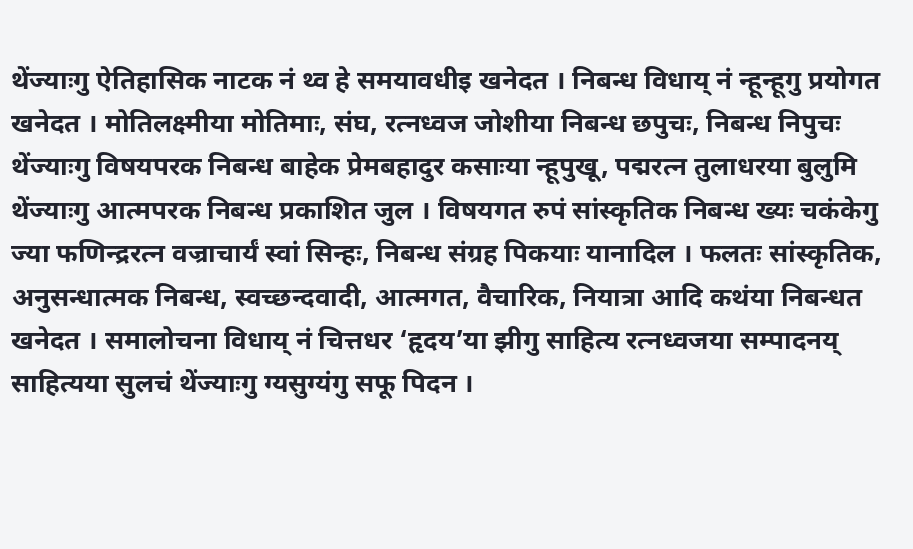थेंज्याःगु ऐतिहासिक नाटक नं थ्व हे समयावधीइ खनेदत । निबन्ध विधाय् नं न्हून्हूगु प्रयोगत खनेदत । मोतिलक्ष्मीया मोतिमाः, संघ, रत्नध्वज जोशीया निबन्ध छपुचः, निबन्ध निपुचः थेंज्याःगु विषयपरक निबन्ध बाहेक प्रेमबहादुर कसाःया न्हूपुखू, पद्मरत्न तुलाधरया बुलुमि थेंज्याःगु आत्मपरक निबन्ध प्रकाशित जुल । विषयगत रुपं सांस्कृतिक निबन्ध ख्यः चकंकेगु ज्या फणिन्द्ररत्न वज्राचार्यं स्वां सिन्हः, निबन्ध संग्रह पिकयाः यानादिल । फलतः सांस्कृतिक, अनुसन्धात्मक निबन्ध, स्वच्छन्दवादी, आत्मगत, वैचारिक, नियात्रा आदि कथंया निबन्धत खनेदत । समालोचना विधाय् नं चित्तधर ‘हृदय’या झीगु साहित्य रत्नध्वजया सम्पादनय् साहित्यया सुलचं थेंज्याःगु ग्यसुग्यंगु सफू पिदन ।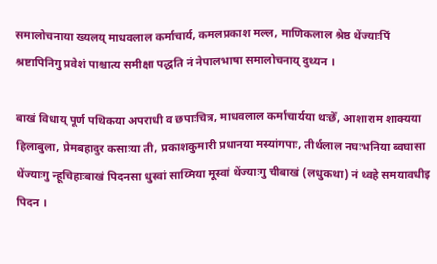समालोचनाया ख्यलय् माधवलाल कर्माचार्य, कमलप्रकाश मल्ल, माणिकलाल श्रेष्ठ थेंज्याःपिं श्रष्टापिनिगु प्रवेशं पाश्चात्य समीक्षा पद्धति नं नेपालभाषा समालोचनाय् दुथ्यन ।

बाखं विधाय् पूर्ण पथिकया अपराधी व छपाःचित्र, माधवलाल कर्माचार्यया थःछेँ, आशाराम शाक्यया हिलाबुला, प्रेमबहादुर कसाःया ती, प्रकाशकुमारी प्रधानया मस्यांगपाः, तीर्थलाल नघःभनिया ब्वघासा थेंज्याःगु न्हूचिहाःबाखं पिदनसा धुस्वां साय्मिया मूस्वां थेंज्याःगु चीबाखं (लधुकथा) नं थ्वहे समयावधीइ पिदन ।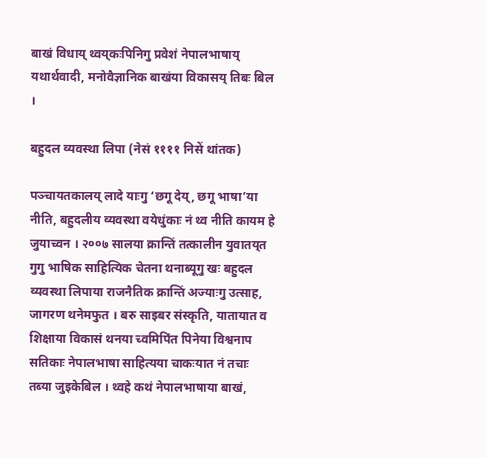बाखं विधाय् थ्वय्‌कःपिनिगु प्रवेशं नेपालभाषाय् यथार्थवादी, मनोवैज्ञानिक बाखंया विकासय् तिबः बिल ।

बहुदल व्यवस्था लिपा (नेसं ११११ निसें थांतक)

पञ्चायतकालय् लादे याःगु ‘छगू देय्, छगू भाषा’या नीति, बहुदलीय व्यवस्था वयेधुंकाः नं थ्व नीति कायम हे जुयाच्वन । २००७ सालया क्रान्तिं तत्कालीन युवातय्‌त गुगु भाषिक साहित्यिक चेतना थनाब्यूगु खः बहुदल व्यवस्था लिपाया राजनैतिक क्रान्तिं अज्याःगु उत्साह, जागरण थनेमफुत । बरु साइबर संस्कृति, यातायात व शिक्षाया विकासं थनया च्वमिपिंत पिनेया विश्वनाप सतिकाः नेपालभाषा साहित्यया चाकःयात नं तचाः तब्या जुइकेबिल । थ्वहे कथं नेपालभाषाया बाखं,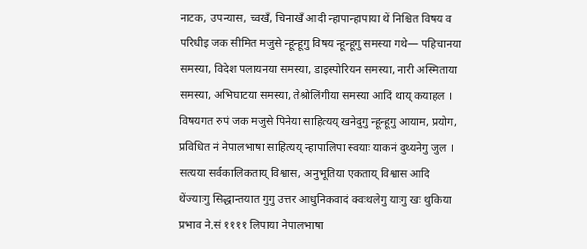नाटक, उपन्यास, च्वखँ, चिनाखँ आदी न्हापान्हापाया थें निश्चित विषय व परिधीइ जक सीमित मजुसे न्हून्हूगु विषय न्हून्हूगु समस्या गथे— पहिचानया समस्या, विदेश पलायनया समस्या, डाइस्पोरियन समस्या, नारी अस्मिताया समस्या, अभिघाटया समस्या, तेश्रोलिंगीया समस्या आदिं थाय् कयाहल । विषयगत रुपं जक मजुसे पिनेया साहित्यय् खनेदुगु न्हून्हूगु आयाम, प्रयोग, प्रविधित नं नेपालभाषा साहित्यय् न्हापालिपा स्वयाः याकनं दुथ्यनेगु जुल । सत्यया सर्वकालिकताय् विश्वास, अनुभूतिया एकताय् विश्वास आदि थेंज्याःगु सिद्धान्तयात गुगु उत्तर आधुनिकवादं क्वःथलेगु याःगु खः थुकिया प्रभाव ने.सं ११११ लिपाया नेपालभाषा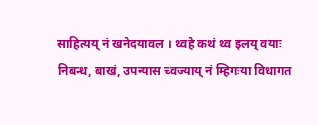साहित्यय् नं खनेदयावल । थ्वहे कथं थ्व इलय् वयाः निबन्ध, बाखं, उपन्यास च्वज्याय् नं म्हिगःया विधागत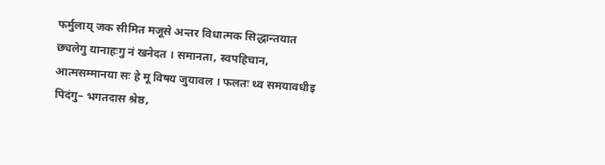फर्मुलाय् जक सीमित मजूसे अन्तर विधात्मक सिद्धान्तयात छ्यलेगु यानाहःगु नं खनेदत । समानता, स्वपहिचान, आत्मसम्मानया सः हे मू विषय जुयावल । फलतः थ्व समयावधीइ पिदंगु– भगतदास श्रेष्ठ,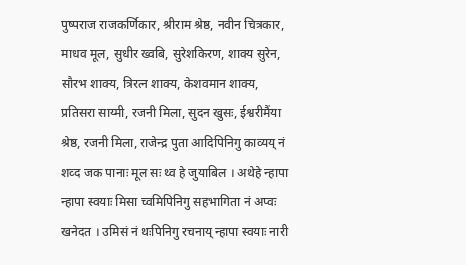पुष्पराज राजकर्णिकार, श्रीराम श्रेष्ठ, नवीन चित्रकार, माधव मूल, सुधीर ख्वबि, सुरेशकिरण, शाक्य सुरेन, सौरभ शाक्य, त्रिरत्न शाक्य, केशवमान शाक्य, प्रतिसरा साय्मी, रजनी मिला, सुदन खुसः, ईश्वरीमैंया श्रेष्ठ, रजनी मिला, राजेन्द्र पुता आदिपिनिगु काव्यय् नं शव्द जक पानाः मूल सः थ्व हे जुयाबिल । अथेहे न्हापा न्हापा स्वयाः मिसा च्वमिपिनिगु सहभागिता नं अप्वः खनेदत । उमिसं नं थःपिनिगु रचनाय् न्हापा स्वयाः नारी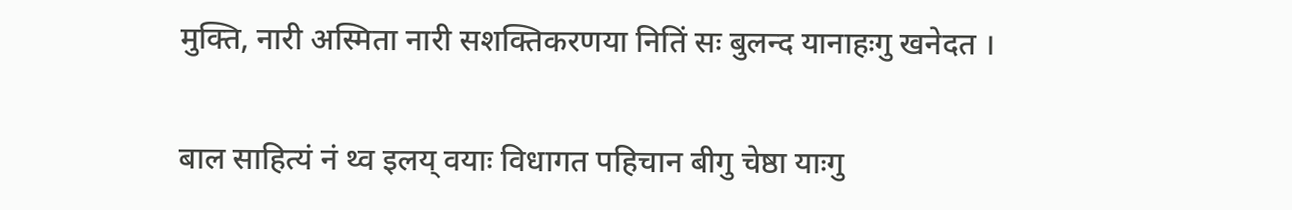मुक्ति, नारी अस्मिता नारी सशक्तिकरणया नितिं सः बुलन्द यानाहःगु खनेदत ।

बाल साहित्यं नं थ्व इलय् वयाः विधागत पहिचान बीगु चेष्ठा याःगु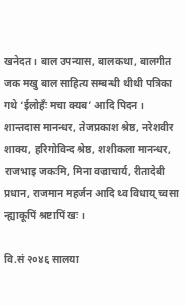खनेदत । बाल उपन्यास, बालकथा, बालगीत जक मखु बाल साहित्य सम्बन्धी थीथी पत्रिका गथे ‘ईलोहँः मचा क्यब’ आदि पिदन । शान्तदास मानन्धर, तेजप्रकाश श्रेष्ठ, नरेशवीर शाक्य, हरिगोविन्द श्रेष्ठ, शशीकला मानन्धर, राजभाइ जकःमि, मिना वज्राचार्य, रीतादेबी प्रधान, राजमान महर्जन आदि थ्व विधाय् च्वसा न्ह्याकूपिं श्रष्टापिं खः ।

वि.सं २०४६ सालया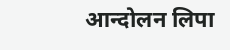आन्दोलन लिपा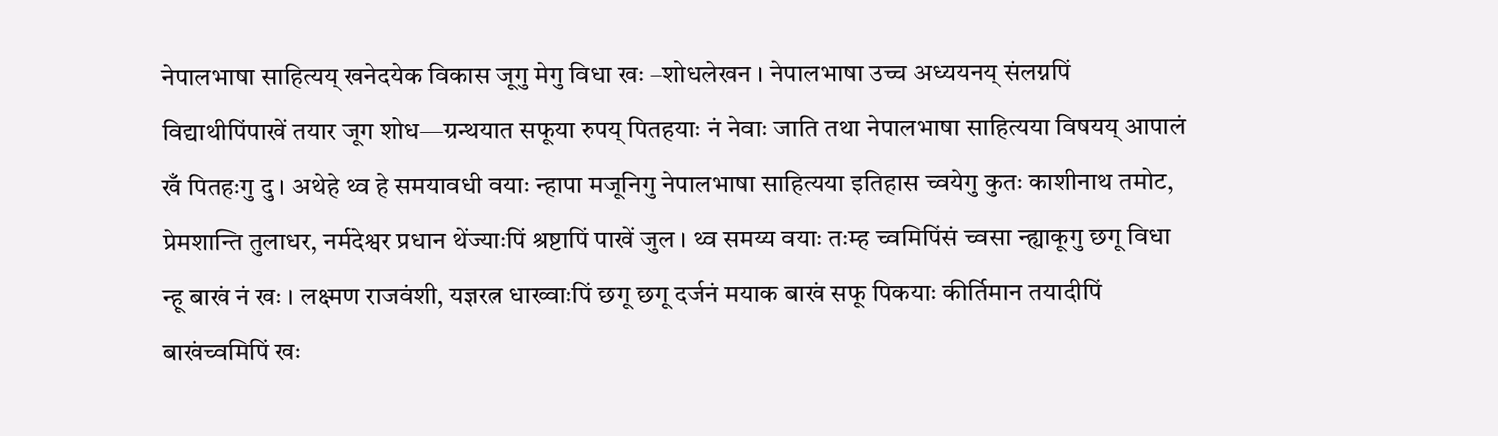नेपालभाषा साहित्यय् खनेदयेक विकास जूगु मेगु विधा खः –शोधलेखन । नेपालभाषा उच्च अध्ययनय् संलग्नपिं विद्याथीपिंपाखें तयार जूग शोध—ग्रन्थयात सफूया रुपय् पितहयाः नं नेवाः जाति तथा नेपालभाषा साहित्यया विषयय् आपालं खँ पितहःगु दु । अथेहे थ्व हे समयावधी वयाः न्हापा मजूनिगु नेपालभाषा साहित्यया इतिहास च्वयेगु कुतः काशीनाथ तमोट, प्रेमशान्ति तुलाधर, नर्मदेश्वर प्रधान थेंज्याःपिं श्रष्टापिं पाखें जुल । थ्व समय्य वयाः तःम्ह च्वमिपिंसं च्वसा न्ह्याकूगु छगू विधा न्हू बाखं नं खः । लक्ष्मण राजवंशी, यज्ञरत्न धाख्वाःपिं छगू छगू दर्जनं मयाक बाखं सफू पिकयाः कीर्तिमान तयादीपिं बाखंच्वमिपिं खः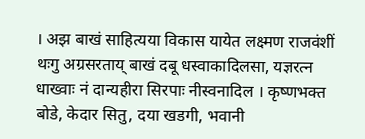। अझ बाखं साहित्यया विकास यायेत लक्ष्मण राजवंशीं थःगु अग्रसरताय् बाखं दबू धस्वाकादिलसा, यज्ञरत्न धाख्वाः नं दान्यहीरा सिरपाः नीस्वनादिल । कृष्णभक्त बोडे, केदार सितु, दया खडगी, भवानी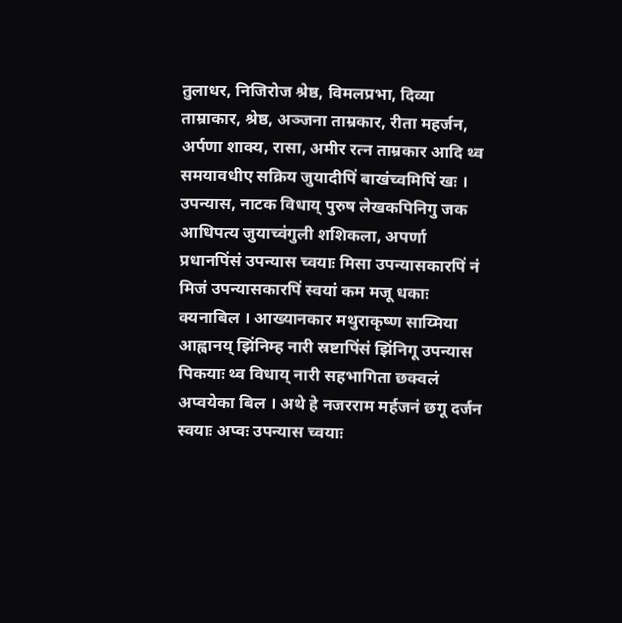तुलाधर, निजिरोज श्रेष्ठ, विमलप्रभा, दिव्या ताम्राकार, श्रेष्ठ, अञ्जना ताम्रकार, रीता महर्जन, अर्पणा शाक्य, रासा, अमीर रत्न ताम्रकार आदि थ्व समयावधीए सक्रिय जुयादीपिं बाखंच्वमिपिं खः । उपन्यास, नाटक विधाय् पुरुष लेखकपिनिगु जक आधिपत्य जुयाच्वंगुली शशिकला, अपर्णा प्रधानपिंसं उपन्यास च्वयाः मिसा उपन्यासकारपिं नं मिजं उपन्यासकारपिं स्वयां कम मजू धकाः क्यनाबिल । आख्यानकार मथुराकृष्ण साय्मिया आह्वानय् झिंनिम्ह नारी स्रष्टापिंसं झिंनिगू उपन्यास पिकयाः थ्व विधाय् नारी सहभागिता छक्वलं अप्वयेका बिल । अथे हे नजरराम मर्हजनं छगू दर्जन स्वयाः अप्वः उपन्यास च्वयाः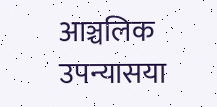आञ्चलिक उपन्यासया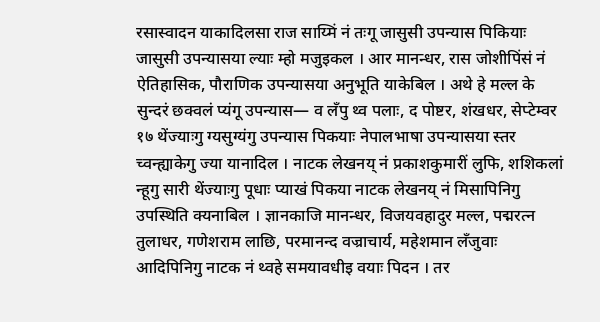रसास्वादन याकादिलसा राज साय्मिं नं तःगू जासुसी उपन्यास पिकियाः जासुसी उपन्यासया ल्याः म्हो मजुइकल । आर मानन्धर, रास जोशीपिंसं नं ऐतिहासिक, पौराणिक उपन्यासया अनुभूति याकेबिल । अथे हे मल्ल के सुन्दरं छक्वलं प्यंगू उपन्यास— व लँपु थ्व पलाः, द पोष्टर, शंखधर, सेप्टेम्वर १७ थेंज्याःगु ग्यसुग्यंगु उपन्यास पिकयाः नेपालभाषा उपन्यासया स्तर च्वन्ह्याकेगु ज्या यानादिल । नाटक लेखनय् नं प्रकाशकुमारीं लुफि, शशिकलां न्हूगु सारी थेंज्याःगु पूधाः प्याखं पिकया नाटक लेखनय् नं मिसापिनिगु उपस्थिति क्यनाबिल । ज्ञानकाजि मानन्धर, विजयवहादुर मल्ल, पद्मरत्न तुलाधर, गणेशराम लाछि, परमानन्द वज्राचार्य, महेशमान लँजुवाः आदिपिनिगु नाटक नं थ्वहे समयावधीइ वयाः पिदन । तर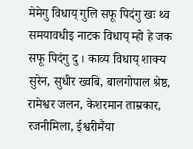मेमेगु विधाय् गुलि सफू पिदंगु खः थ्व समयावधीइ नाटक विधाय् म्हो हे जक सफू पिदंगु दु । काव्य विधाय् शाक्य सुरेन, सुधीर ख्वबि, बालगोपाल श्रेष्ठ, रामेश्वर जलन, केशरमान ताम्रकार, रजनीमिला, ईश्वरीमैंया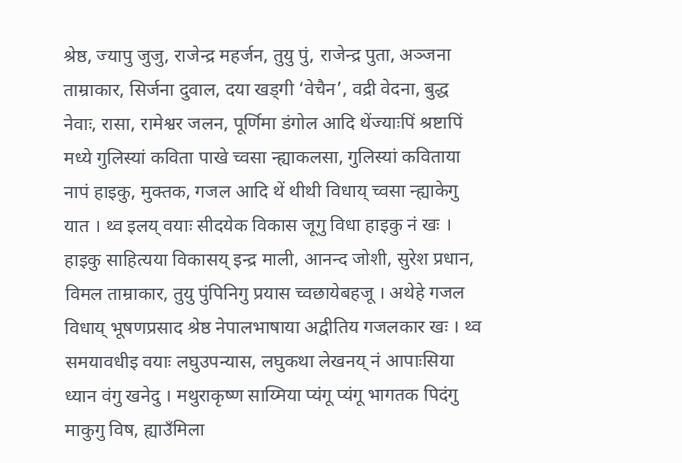श्रेष्ठ, ज्यापु जुजु, राजेन्द्र महर्जन, तुयु पुं, राजेन्द्र पुता, अञ्जना ताम्राकार, सिर्जना दुवाल, दया खड्गी ‘वेचैन’, वद्री वेदना, बुद्ध नेवाः, रासा, रामेश्वर जलन, पूर्णिमा डंगोल आदि थेंज्याःपिं श्रष्टापिं मध्ये गुलिस्यां कविता पाखे च्वसा न्ह्याकलसा, गुलिस्यां कविताया नापं हाइकु, मुक्तक, गजल आदि थें थीथी विधाय् च्वसा न्ह्याकेगु यात । थ्व इलय् वयाः सीदयेक विकास जूगु विधा हाइकु नं खः । हाइकु साहित्यया विकासय् इन्द्र माली, आनन्द जोशी, सुरेश प्रधान, विमल ताम्राकार, तुयु पुंपिनिगु प्रयास च्वछायेबहजू । अथेहे गजल विधाय् भूषणप्रसाद श्रेष्ठ नेपालभाषाया अद्वीतिय गजलकार खः । थ्व समयावधीइ वयाः लघुउपन्यास, लघुकथा लेखनय् नं आपाःसिया ध्यान वंगु खनेदु । मथुराकृष्ण साय्मिया प्यंगू प्यंगू भागतक पिदंगु माकुगु विष, ह्याउँमिला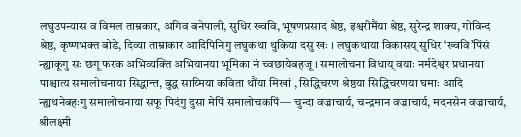लघुउपन्यास व विमल ताम्रकार, अगिव बनेपाली, सुधिर ख्ववि, भूषणप्रसाद श्रेष्ठ, इश्वरीमैंया श्रेष्ठ, सुरेन्द्र शाक्य, गोविन्द श्रेष्ठ, कृष्णभक्त बोडे, दिव्या ताम्राकार आदिपिनिगु लघुकथा थुकिया दसु खः । लघुकथाया विकासय् सुधिर ‘ख्ववि’पिंसं न्ह्याकूगु सः छगू फरक अभिव्यक्ति अभियानया भूमिका नं च्वछायेबहजू । समालोचना विधाय् वयाः नर्मदेश्वर प्रधानया पाश्चात्य समालोचनाया सिद्धान्त, बुद्ध साय्मिया कविता थौंया मिखां , सिद्धिचरण श्रेष्ठया सिद्धिचरणया घमाः आदि न्ह्यथनेबहःगु समालोचनाया सफू पिदंगु दुसा मेपिं समालोचकपिं— चुन्दा वज्राचार्य, चन्द्रमान वज्राचार्य, मदनसेन वज्राचार्य, श्रीलक्ष्मी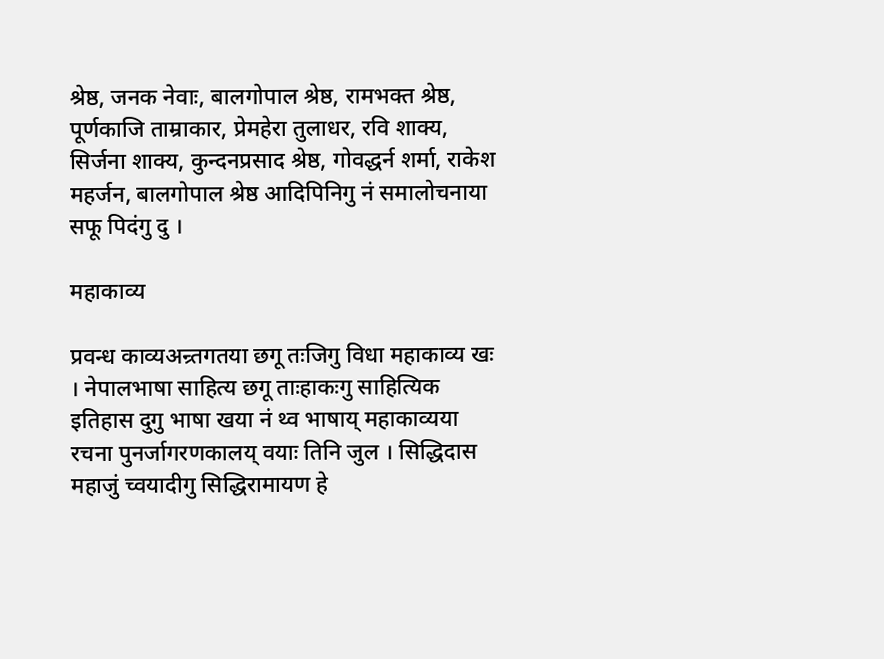श्रेष्ठ, जनक नेवाः, बालगोपाल श्रेष्ठ, रामभक्त श्रेष्ठ, पूर्णकाजि ताम्राकार, प्रेमहेरा तुलाधर, रवि शाक्य, सिर्जना शाक्य, कुन्दनप्रसाद श्रेष्ठ, गोवद्धर्न शर्मा, राकेश महर्जन, बालगोपाल श्रेष्ठ आदिपिनिगु नं समालोचनाया सफू पिदंगु दु ।

महाकाव्य

प्रवन्ध काव्यअन्र्तगतया छगू तःजिगु विधा महाकाव्य खः । नेपालभाषा साहित्य छगू ताःहाकःगु साहित्यिक इतिहास दुगु भाषा खया नं थ्व भाषाय् महाकाव्यया रचना पुनर्जागरणकालय् वयाः तिनि जुल । सिद्धिदास महाजुं च्वयादीगु सिद्धिरामायण हे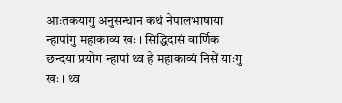आःतकयागु अनुसन्धान कथं नेपालभाषाया न्हापांगु महाकाव्य खः । सिद्धिदासं वार्णिक छन्दया प्रयोग न्हापां थ्व हे महाकाव्यं निसें याःगु खः । थ्व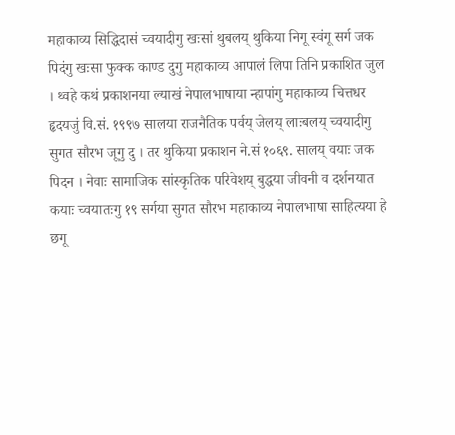महाकाव्य सिद्धिदासं च्वयादीगु खःसां थुबलय् थुकिया निगू स्वंगू सर्ग जक पिदंगु खःसा फुक्क काण्ड दुगु महाकाव्य आपालं लिपा तिनि प्रकाशित जुल । थ्वहे कथं प्रकाशनया ल्याखं नेपालभाषाया न्हापांगु महाकाव्य चित्तधर हृदयजुं वि.सं. १९९७ सालया राजनैतिक पर्वय् जेलय् लाःबलय् च्वयादीगु सुगत सौरभ जूगु दु । तर थुकिया प्रकाशन ने.सं १०६९. सालय् वयाः जक पिदन । नेवाः सामाजिक सांस्कृतिक परिवेशय् बुद्धया जीवनी व दर्शनयात कयाः च्वयातःगु १९ सर्गया सुगत सौरभ महाकाव्य नेपालभाषा साहित्यया हे छगू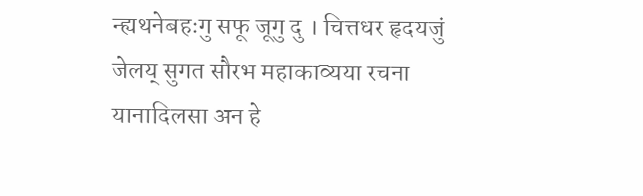न्ह्यथनेबहःगु सफू जूगु दु । चित्तधर हृदयजुं जेलय् सुगत सौरभ महाकाव्यया रचना यानादिलसा अन हे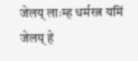जेलय् लाःम्ह धर्मरत्न यमिं जेलय् हे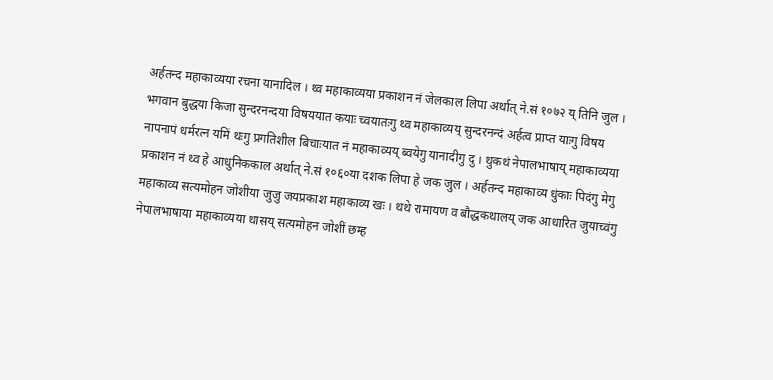अर्हतन्द महाकाव्यया रचना यानादिल । थ्व महाकाव्यया प्रकाशन नं जेलकाल लिपा अर्थात् ने.सं १०७२ य् तिनि जुल । भगवान बुद्धया किजा सुन्दरनन्दया विषययात कयाः च्वयातःगु थ्व महाकाव्यय् सुन्दरनन्दं अर्हत्व प्राप्त याःगु विषय नापनापं धर्मरत्न यमिं थःगु प्रगतिशील बिचाःयात नं महाकाव्यय् ब्वयेगु यानादीगु दु । थुकथं नेपालभाषाय् महाकाव्यया प्रकाशन नं थ्व हे आधुनिककाल अर्थात् ने.सं १०६०या दशक लिपा हे जक जुल । अर्हतन्द महाकाव्य धुंकाः पिदंगु मेगु महाकाव्य सत्यमोहन जोशीया जुजु जयप्रकाश महाकाव्य खः । थथे रामायण व बौद्धकथालय् जक आधारित जुयाच्वंगु नेपालभाषाया महाकाव्यया थासय् सत्यमोहन जोशीं छम्ह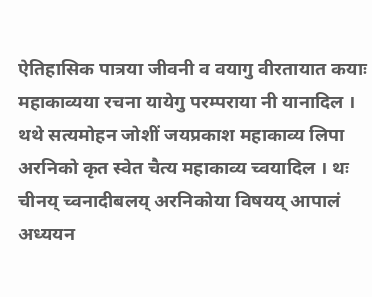ऐतिहासिक पात्रया जीवनी व वयागु वीरतायात कयाः महाकाव्यया रचना यायेगु परम्पराया नी यानादिल । थथे सत्यमोहन जोशीं जयप्रकाश महाकाव्य लिपा अरनिको कृत स्वेत चैत्य महाकाव्य च्वयादिल । थः चीनय् च्वनादीबलय् अरनिकोया विषयय् आपालं अध्ययन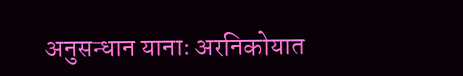अनुसन्धान यानाः अरनिकोयात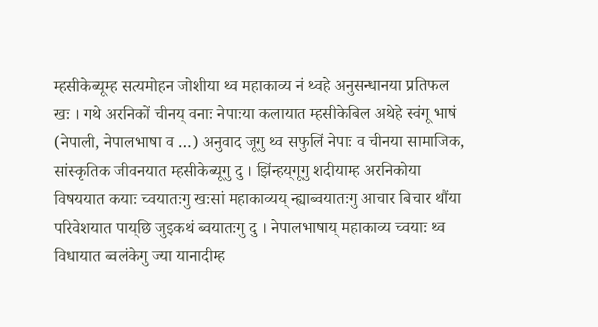म्हसीकेब्यूम्ह सत्यमोहन जोशीया थ्व महाकाव्य नं थ्वहे अनुसन्धानया प्रतिफल खः । गथे अरनिकों चीनय् वनाः नेपाःया कलायात म्हसीकेबिल अथेहे स्वंगू भाषं (नेपाली, नेपालभाषा व …) अनुवाद जूगु थ्व सफुलिं नेपाः व चीनया सामाजिक, सांस्कृतिक जीवनयात म्हसीकेब्यूगु दु । झिंन्हय्‌गूगु शदीयाम्ह अरनिकोया विषययात कयाः च्वयातःगु खःसां महाकाव्यय् न्ह्याब्वयातःगु आचार बिचार थौंया परिवेशयात पाय्‌छि जुइकथं ब्वयातःगु दु । नेपालभाषाय् महाकाव्य च्वयाः थ्व विधायात ब्वलंकेगु ज्या यानादीम्ह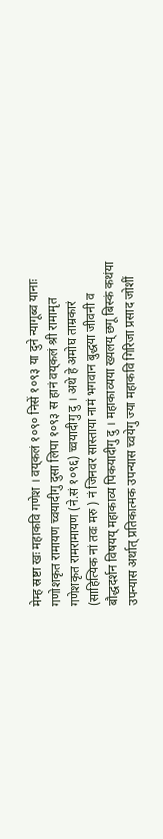मेम्ह स्रष्टा खः महाकवि गणेश । वय्‌कलं १०९० निसें १०९३ या दुने न्यागूब्व यानाः गणोशकृत रामायण च्वयादीगु दुसा लिपा १०९३ स हानं वय्‌कलं श्री रामामृत गणेशकृत रामरामायण (ने.सं १०९६) च्वयादीगु दु । अथे हे अमोघ ताम्रकारं (साहित्यिक नां तवः मरु ) नं जिनवर सास्ताया नामं भगवान बुद्धया जीवनी व बौद्धदर्शन विषयय् महाकाव्य पिकयादीगु दु । महाकाव्यया ख्यलय् छगू बिस्कं कथंया उपन्यास अर्थात् प्रतिकात्मक उपन्यास च्वयेगु ज्या महाकवि गिरिजा प्रसाद जोशीं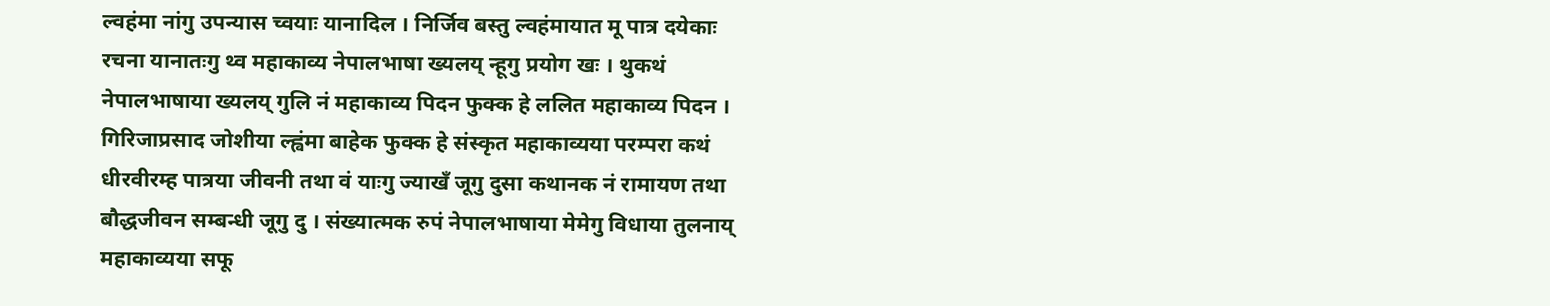ल्वहंमा नांगु उपन्यास च्वयाः यानादिल । निर्जिव बस्तु ल्वहंमायात मू पात्र दयेकाः रचना यानातःगु थ्व महाकाव्य नेपालभाषा ख्यलय् न्हूगु प्रयोग खः । थुकथं नेपालभाषाया ख्यलय् गुलि नं महाकाव्य पिदन फुक्क हे ललित महाकाव्य पिदन । गिरिजाप्रसाद जोशीया ल्ह्वंमा बाहेक फुक्क हे संस्कृत महाकाव्यया परम्परा कथं धीरवीरम्ह पात्रया जीवनी तथा वं याःगु ज्याखँ जूगु दुसा कथानक नं रामायण तथा बौद्धजीवन सम्बन्धी जूगु दु । संख्यात्मक रुपं नेपालभाषाया मेमेगु विधाया तुलनाय् महाकाव्यया सफू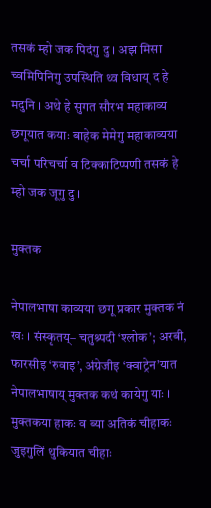तसकं म्हो जक पिदंगु दु । अझ मिसा च्वमिपिनिगु उपस्थिति थ्व विधाय् द हे मदुनि । अथे हे सुगत सौरभ महाकाव्य छगूयात कयाः बाहेक मेमेगु महाकाव्यया चर्चा परिचर्चा व टिक्काटिप्पणी तसकं हे म्हो जक जूगु दु ।

मुक्तक

नेपालभाषा काव्यया छगू प्रकार मुक्तक नं खः । संस्कृतय्– चतुश्र्पदी ‘श्लोक’; अरबी, फारसीइ ‘रुवाइ’, अंग्रेजीइ ‘क्वाट्रेन’यात नेपालभाषाय् मुक्तक कथं कायेगु याः । मुक्तकया हाकः व ब्या अतिकं चीहाकः जुइगुलिं थुकियात चीहाः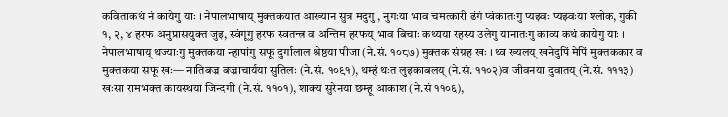कविताकथं नं कायेगु याः । नेपालभाषाय् मुक्तकयात आख्यान सुत्र मदुगु , नुगःया भाव चमत्कारी ढंगं प्वंकातःगु प्यझ्वः प्यझ्वःया श्लोक, गुकी १, २, ४ हरफ अनुप्रासयुक्त जुइ, स्वंगूगु हरफ स्वतन्त्र व अन्तिम हरफय् भाव बिचाः कथ्यया रहस्य उलेगु यानातःगु काव्य कथं कायेगु याः । नेपालभाषाय् थज्याःगु मुक्तकया न्हापांगु सफू दुर्गालाल श्रेष्ठया पीजा (ने.सं. १०८७) मुक्तक संग्रह खः । थ्व ख्यलय् खनेदुपिं मेपिं मुक्तककार व मुक्तकया सफू खः— नातिबज्र बज्राचार्यया सुतिलः (ने.सं. १०९१), थम्हं थःत लुइकाबलय् (ने.सं. ११०२)व जीवनया दुवातय् (ने.सं. १११३) खःसा रामभक्त कायस्थया जिन्दगी (ने.सं. ११०१), शाक्य सुरेनया छम्हू आकाश (ने.सं ११०६),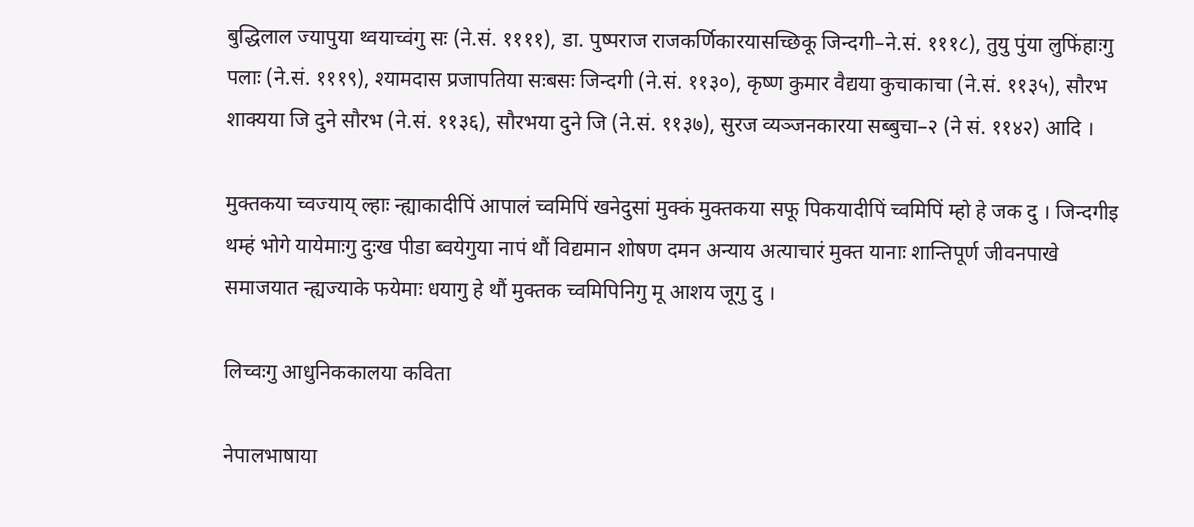बुद्धिलाल ज्यापुया थ्वयाच्वंगु सः (ने.सं. ११११), डा. पुष्पराज राजकर्णिकारयासच्छिकू जिन्दगी–ने.सं. १११८), तुयु पुंया लुफिंहाःगु पलाः (ने.सं. १११९), श्यामदास प्रजापतिया सःबसः जिन्दगी (ने.सं. ११३०), कृष्ण कुमार वैद्यया कुचाकाचा (ने.सं. ११३५), सौरभ शाक्यया जि दुने सौरभ (ने.सं. ११३६), सौरभया दुने जि (ने.सं. ११३७), सुरज व्यञ्जनकारया सब्बुचा–२ (ने सं. ११४२) आदि ।

मुक्तकया च्वज्याय् ल्हाः न्ह्याकादीपिं आपालं च्वमिपिं खनेदुसां मुक्कं मुक्तकया सफू पिकयादीपिं च्वमिपिं म्हो हे जक दु । जिन्दगीइ थम्हं भोगे यायेमाःगु दुःख पीडा ब्वयेगुया नापं थौं विद्यमान शोषण दमन अन्याय अत्याचारं मुक्त यानाः शान्तिपूर्ण जीवनपाखे समाजयात न्ह्यज्याके फयेमाः धयागु हे थौं मुक्तक च्वमिपिनिगु मू आशय जूगु दु ।

लिच्वःगु आधुनिककालया कविता

नेपालभाषाया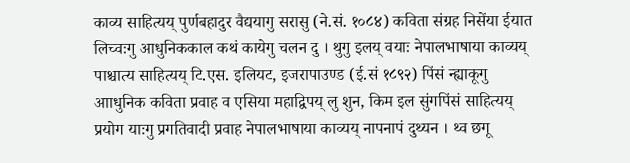काव्य साहित्यय् पुर्णबहादुर वैद्ययागु सरासु (ने.सं. १०८४) कविता संग्रह निसेंया ईयात लिच्वःगु आधुनिककाल कथं कायेगु चलन दु । थुगु इलय् वयाः नेपालभाषाया काव्यय् पाश्चात्य साहित्यय् टि.एस. इलियट, इजरापाउण्ड (ई.सं १८९२) पिंसं न्ह्याकूगु आाधुनिक कविता प्रवाह व एसिया महाद्विपय् लु शुन, किम इल सुंगपिंसं साहित्यय् प्रयोग याःगु प्रगतिवादी प्रवाह नेपालभाषाया काव्यय् नापनापं दुथ्यन । थ्व छगू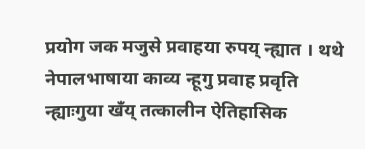प्रयोग जक मजुसे प्रवाहया रुपय् न्ह्यात । थथे नेपालभाषाया काव्य न्हूगु प्रवाह प्रवृति न्ह्याःगुया खँय् तत्कालीन ऐतिहासिक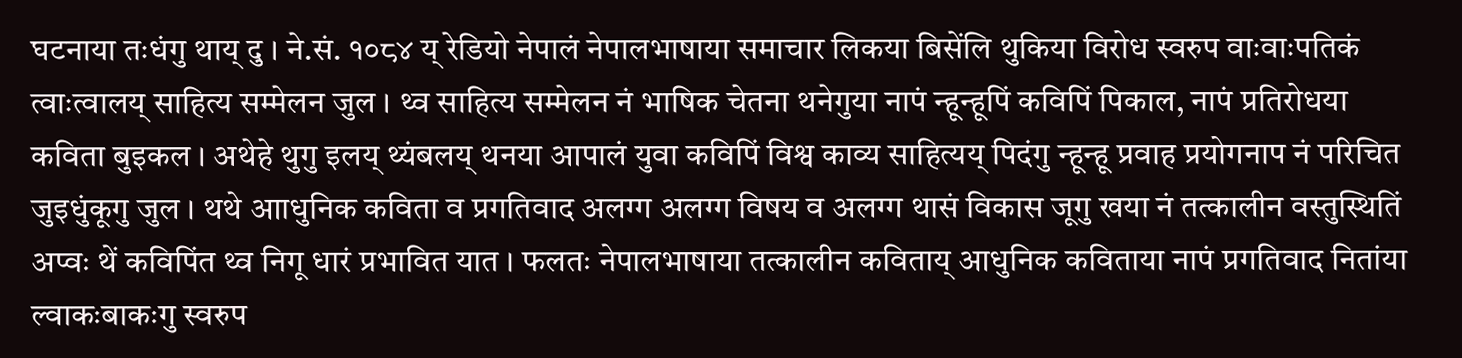घटनाया तःधंगु थाय् दु । ने.सं. १०८४ य् रेडियो नेपालं नेपालभाषाया समाचार लिकया बिसेंलि थुकिया विरोध स्वरुप वाःवाःपतिकं त्वाःत्वालय् साहित्य सम्मेलन जुल । थ्व साहित्य सम्मेलन नं भाषिक चेतना थनेगुया नापं न्हून्हूपिं कविपिं पिकाल, नापं प्रतिरोधया कविता बुइकल । अथेहे थुगु इलय् थ्यंबलय् थनया आपालं युवा कविपिं विश्व काव्य साहित्यय् पिदंगु न्हून्हू प्रवाह प्रयोगनाप नं परिचित जुइधुंकूगु जुल । थथे आाधुनिक कविता व प्रगतिवाद अलग्ग अलग्ग विषय व अलग्ग थासं विकास जूगु खया नं तत्कालीन वस्तुस्थितिं अप्वः थें कविपिंत थ्व निगू धारं प्रभावित यात । फलतः नेपालभाषाया तत्कालीन कविताय् आधुनिक कविताया नापं प्रगतिवाद नितांया ल्वाकःबाकःगु स्वरुप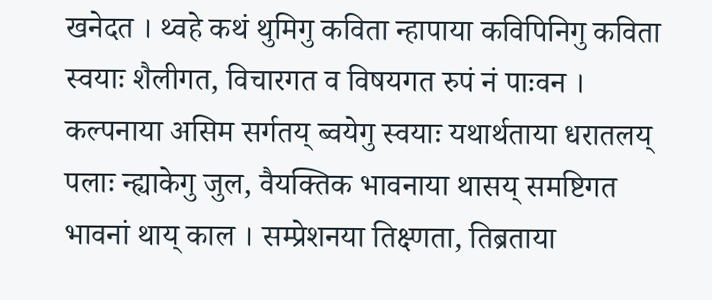खनेदत । थ्वहे कथं थुमिगु कविता न्हापाया कविपिनिगु कविता स्वयाः शैलीगत, विचारगत व विषयगत रुपं नं पाःवन । कल्पनाया असिम सर्गतय् ब्वयेगु स्वयाः यथार्थताया धरातलय् पलाः न्ह्याकेगु जुल, वैयक्तिक भावनाया थासय् समष्टिगत भावनां थाय् काल । सम्प्रेशनया तिक्ष्णता, तिब्रताया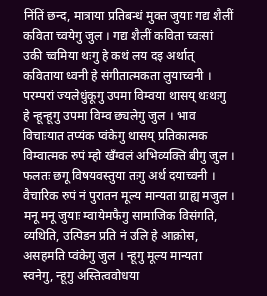निंतिं छन्द, मात्राया प्रतिबन्धं मुक्त जुयाः गद्य शैलीं कविता च्वयेगु जुल । गद्य शैलीं कविता च्वःसां उकी च्वमिया थःगु हे कथं लय दइ अर्थात् कविताया ध्वनी हे संगीतात्मकता लुयाच्वनी । परम्परां ज्यलेधुंकूगु उपमा विम्वया थासय् थःथःगु हे न्हून्हूगु उपमा विम्व छ्यलेगु जुल । भाव विचाःयात तप्यंक प्वंकेगु थासय् प्रतिकात्मक विम्वात्मक रुपं म्हो खँग्वलं अभिव्यक्ति बीगु जुल । फलतः छगू विषयवस्तुया तःगु अर्थ दयाच्वनी । वैचारिक रुपं नं पुरातन मूल्य मान्यता ग्राह्य मजुल । मनू मनू जुयाः म्वायेमफैगु सामाजिक विसंगति, व्यथिति, उत्पिडन प्रति नं उलि हे आक्रोस, असहमति प्वंकेगु जुल । न्हूगु मूल्य मान्यता स्वनेगु, न्हूगु अस्तित्ववोधया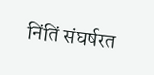निंतिं संघर्षरत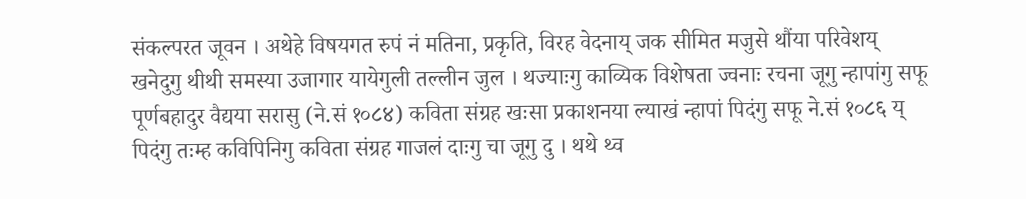संकल्परत जूवन । अथेहे विषयगत रुपं नं मतिना, प्रकृति, विरह वेदनाय् जक सीमित मजुसे थौंया परिवेशय् खनेदुगु थीथी समस्या उजागार यायेगुली तल्लीन जुल । थज्याःगु काव्यिक विशेषता ज्वनाः रचना जूगु न्हापांगु सफू पूर्णबहादुर वैद्यया सरासु (ने.सं १०८४) कविता संग्रह खःसा प्रकाशनया ल्याखं न्हापां पिदंगु सफू ने.सं १०८६ य् पिदंगु तःम्ह कविपिनिगु कविता संग्रह गाजलं दाःगु चा जूगु दु । थथे थ्व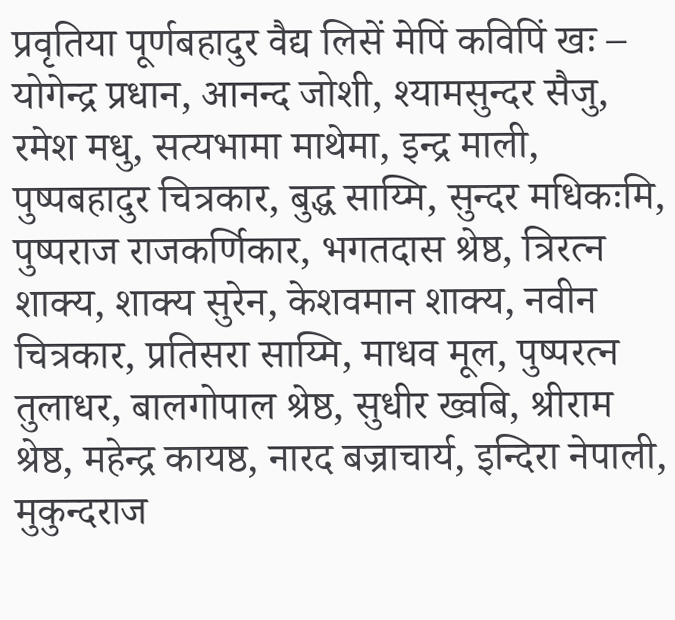प्रवृतिया पूर्णबहादुर वैद्य लिसें मेपिं कविपिं खः – योगेन्द्र प्रधान, आनन्द जोशी, श्यामसुन्दर सैजु, रमेश मधु, सत्यभामा माथेमा, इन्द्र माली, पुष्पबहादुर चित्रकार, बुद्ध साय्मि, सुन्दर मधिकःमि, पुष्पराज राजकर्णिकार, भगतदास श्रेष्ठ, त्रिरत्न शाक्य, शाक्य सुरेन, केशवमान शाक्य, नवीन चित्रकार, प्रतिसरा साय्मि, माधव मूल, पुष्परत्न तुलाधर, बालगोपाल श्रेष्ठ, सुधीर ख्वबि, श्रीराम श्रेष्ठ, महेन्द्र कायष्ठ, नारद बज्राचार्य, इन्दिरा नेपाली, मुकुन्दराज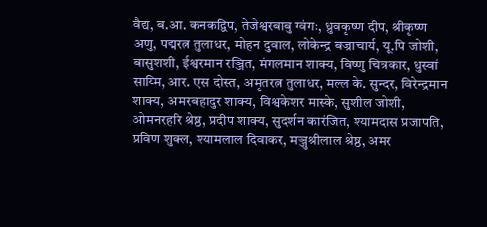वैद्य, ब.आ. कनकद्विप, तेजेश्वरबाबु ग्वंगः, ध्रुवकृष्ण दीप, श्रीकृष्ण अणु, पद्मरत्न तुलाधर, मोहन दुवाल, लोकेन्द्र बज्राचार्य, यू.पि जोशी, बासुशशी, ईश्वरमान रञ्जित, मंगलमान शाक्य, विष्णु चित्रकार, धुस्वां साय्मि, आर. एस दोस्त, अमृतरत्न तुलाधर, मल्ल के. सुन्दर, विरेन्द्रमान शाक्य, अमरबहादुर शाक्य, विश्वकेशर मास्के, सुशील जोशी, ओमनरहरि श्रेष्ठ, प्रदीप शाक्य, सुदर्शन कारंजित, श्यामदास प्रजापति, प्रविण शुक्ल, श्यामलाल दिवाकर, मञ्जुश्रीलाल श्रेष्ठ, अमर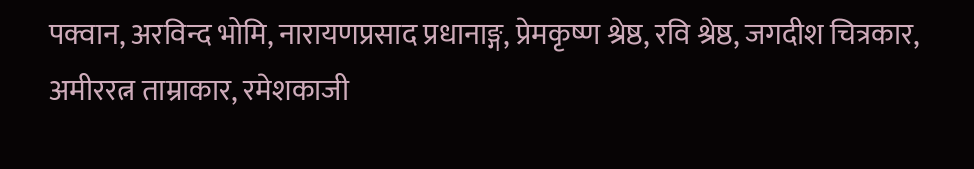पक्वान, अरविन्द भोमि, नारायणप्रसाद प्रधानाङ्ग, प्रेमकृष्ण श्रेष्ठ, रवि श्रेष्ठ, जगदीश चित्रकार, अमीररत्न ताम्राकार, रमेशकाजी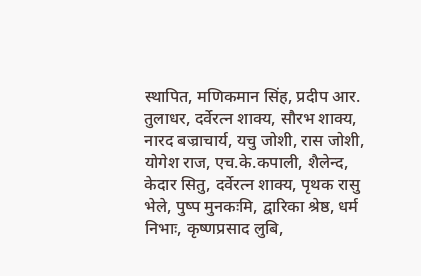स्थापित, मणिकमान सिंह, प्रदीप आर. तुलाधर, दर्वेरत्न शाक्य, सौरभ शाक्य, नारद बज्राचार्य, यचु जोशी, रास जोशी, योगेश राज, एच.के.कपाली, शैलेन्द, केदार सितु, दर्वेरत्न शाक्य, पृथक रासु भेले, पुष्प मुनकःमि, द्वारिका श्रेष्ठ, धर्म निभाः, कृष्णप्रसाद लुबि,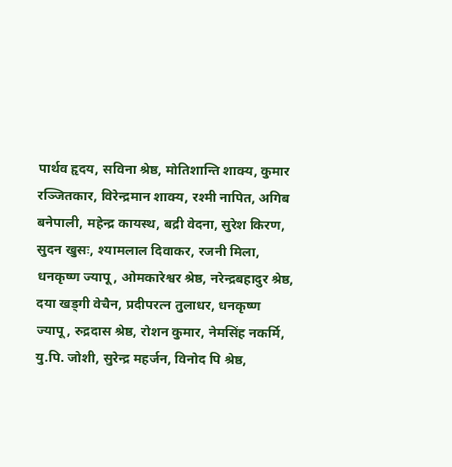पार्थव हृदय, सविना श्रेष्ठ, मोतिशान्ति शाक्य, कुमार रञ्जितकार, विरेन्द्रमान शाक्य, रश्मी नापित, अगिब बनेपाली, महेन्द्र कायस्थ, बद्री वेदना, सुरेश किरण, सुदन खुसः, श्यामलाल दिवाकर, रजनी मिला, धनकृष्ण ज्यापू, ओमकारेश्वर श्रेष्ठ, नरेन्द्रबहादुर श्रेष्ठ, दया खड्गी वेचैन, प्रदीपरत्न तुलाधर, धनकृष्ण ज्यापू, रुद्रदास श्रेष्ठ, रोशन कुमार, नेमसिंह नकर्मि, यु.पि. जोशी, सुरेन्द्र महर्जन, विनोद पि श्रेष्ठ,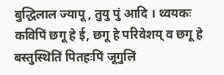बुद्धिलाल ज्यापू, तुयु पुं आदि । थ्वयकः कविपिं छगू हे ई, छगू हे परिवेशय् व छगू हे बस्तुस्थितिं पितहःपिं जूगुलिं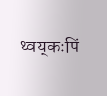थ्वय्‌कःपिं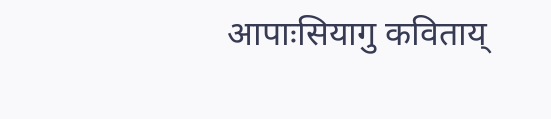आपाःसियागु कविताय्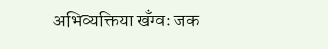अभिव्यक्तिया खँग्वः जक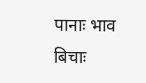पानाः भाव बिचाः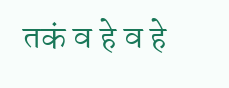तकं व हे व हे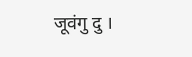जूवंगु दु ।